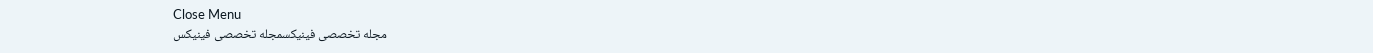Close Menu
مجله تخصصی فینیکسمجله تخصصی فینیکس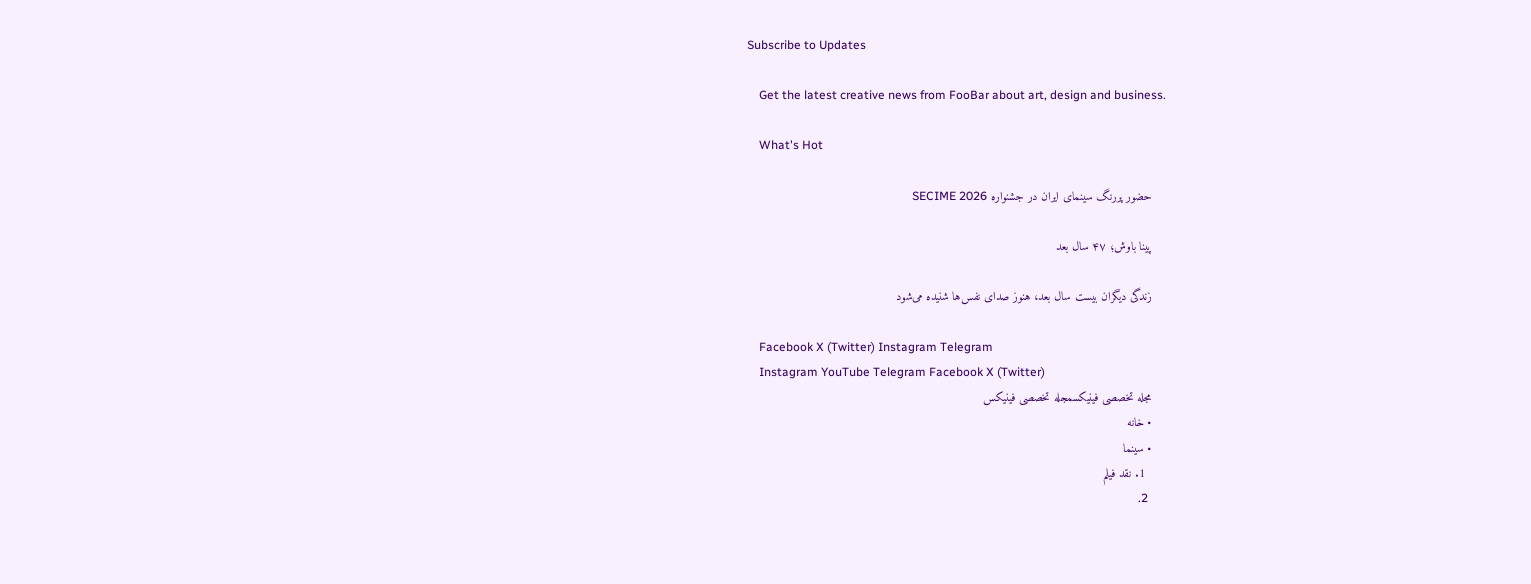Subscribe to Updates

    Get the latest creative news from FooBar about art, design and business.

    What's Hot

    حضور پررنگ سینمای ایران در جشنواره SECIME 2026

    پینا باوش؛ ۴۷ سال بعد

    زندگی دیگران بیست سال بعد، هنوز صدای نفس‌ها شنیده می‌شود

    Facebook X (Twitter) Instagram Telegram
    Instagram YouTube Telegram Facebook X (Twitter)
    مجله تخصصی فینیکسمجله تخصصی فینیکس
    • خانه
    • سینما
      1. نقد فیلم
      2.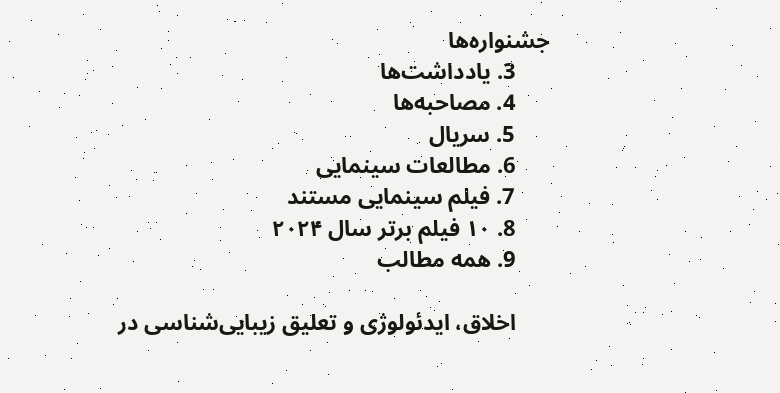جشنواره‌ها
      3. یادداشت‌ها
      4. مصاحبه‌ها
      5. سریال
      6. مطالعات سینمایی
      7. فیلم سینمایی مستند
      8. ۱۰ فیلم برتر سال ۲۰۲۴
      9. همه مطالب

      اخلاق، ایدئولوژی و تعلیق زیبایی‌شناسی در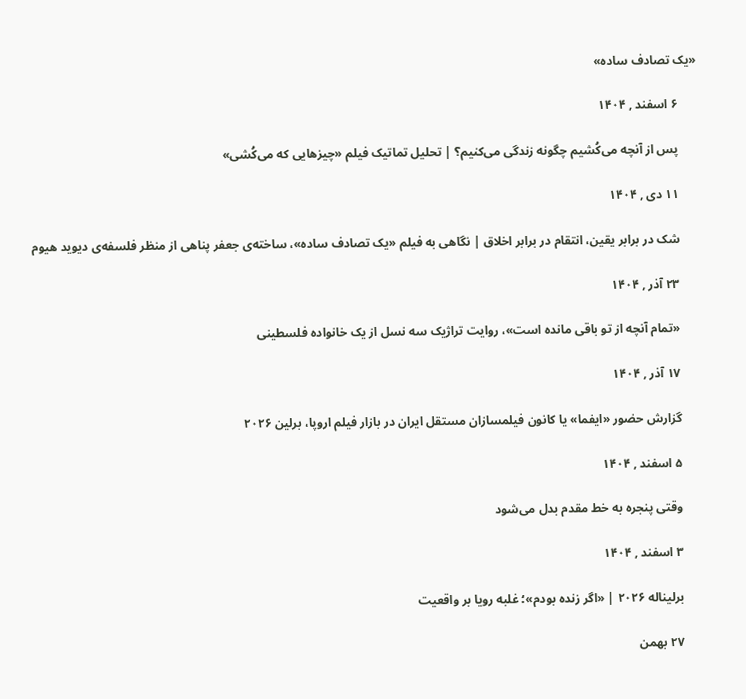«یک تصادف ساده»

      ۶ اسفند , ۱۴۰۴

      پس از آنچه می‌کُشیم چگونه زندگی می‌کنیم؟ | تحلیل تماتیک فیلم «چیزهایی که می‌کُشی»

      ۱۱ دی , ۱۴۰۴

      شک در برابر یقین، انتقام در برابر اخلاق | نگاهی به فیلم «یک تصادف ساده»، ساخته‌ی جعفر پناهی از منظر فلسفه‌ی دیوید هیوم

      ۲۳ آذر , ۱۴۰۴

      «تمام آنچه از تو باقی مانده است»، روایت تراژیک سه نسل از یک خانواده فلسطینی

      ۱۷ آذر , ۱۴۰۴

      گزارش حضور «ایفما» یا کانون فیلمسازان مستقل ایران در بازار فیلم اروپا، برلین ۲۰۲۶

      ۵ اسفند , ۱۴۰۴

      وقتی پنجره به خط مقدم بدل می‌شود

      ۳ اسفند , ۱۴۰۴

      برلیناله ۲۰۲۶ | «اگر زنده بودم»؛ غلبه رویا بر واقعیت

      ۲۷ بهمن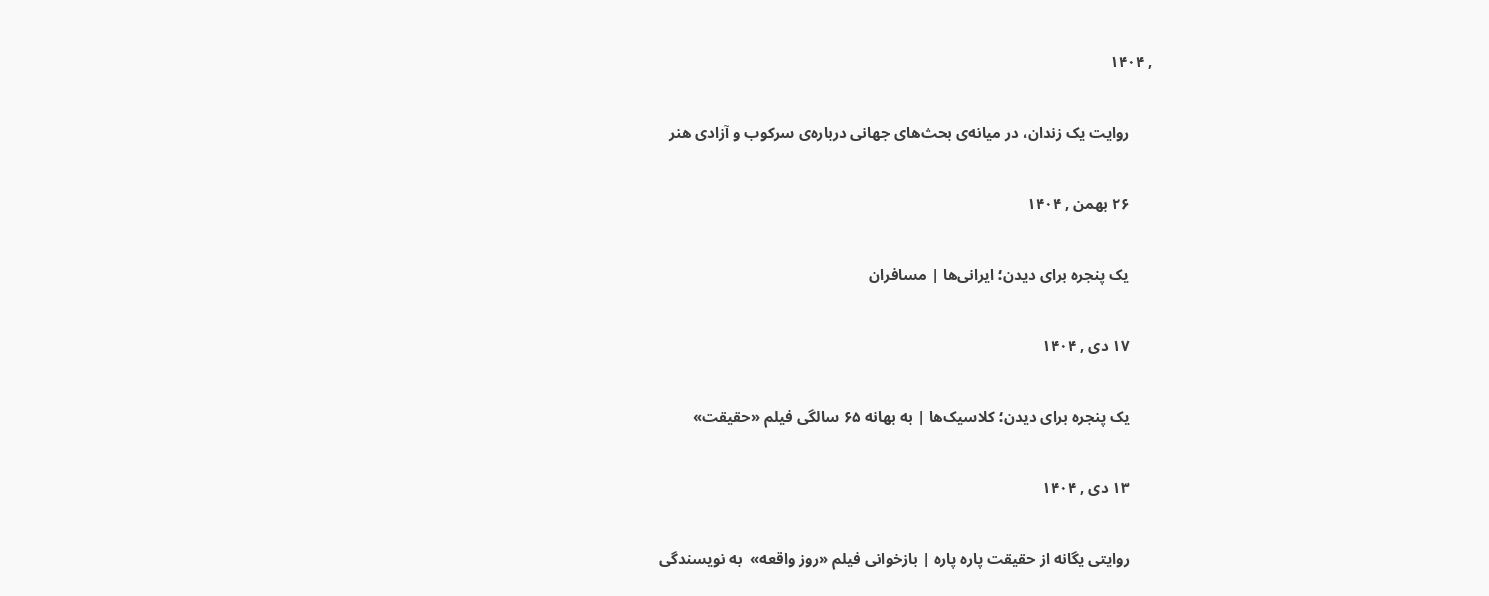, ۱۴۰۴

      روایت یک زندان، در میانه‌ی بحث‌های جهانی درباره‌ی سرکوب و آزادی هنر

      ۲۶ بهمن , ۱۴۰۴

      یک پنجره برای دیدن؛ ایرانی‌‌‌‌‌‌‌‌‌‌‌‌‌‌‌‌‌‌‌‌‌‌‌‌‌‌‌‌‌ها | مسافران

      ۱۷ دی , ۱۴۰۴

      یک پنجره برای دیدن؛ کلاسیک‌‌‌‌‌‌‌‌‌‌‌‌‌‌‌‌‌‌‌‌‌‌‌‌‌‌‌‌‌ها | به بهانه ۶۵ سالگی فیلم «حقیقت»

      ۱۳ دی , ۱۴۰۴

      روایتی یگانه از حقیقت پاره پاره | بازخوانی فیلم «روز واقعه»  به نویسندگی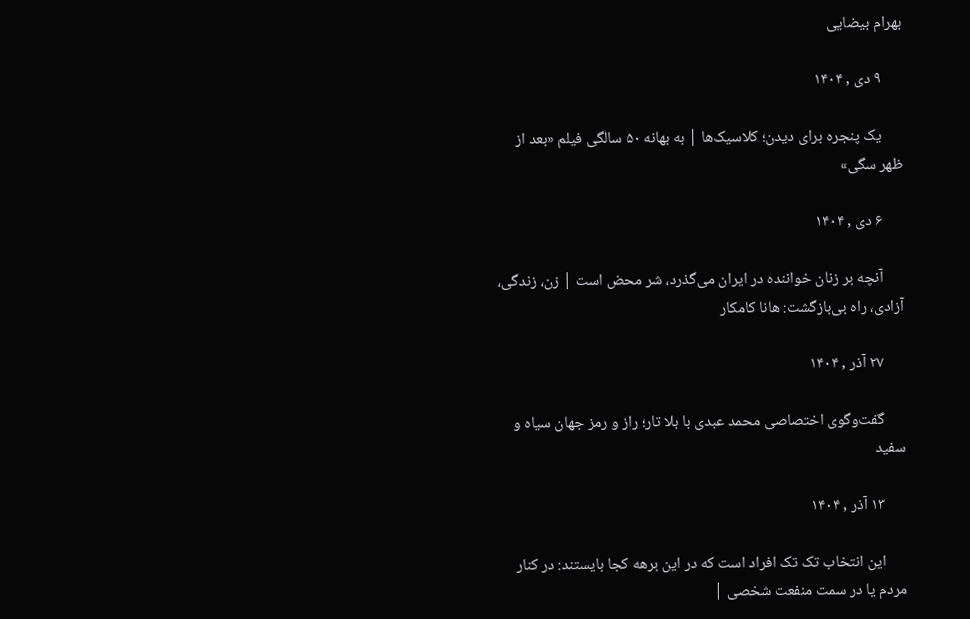بهرام بیضایی

      ۹ دی , ۱۴۰۴

      یک پنجره برای دیدن؛ کلاسیک‌‌‌‌‌‌‌‌‌‌‌‌‌‌‌‌‌‌‌‌‌‌‌‌‌‌‌‌‌ها | به بهانه ۵۰ سالگی فیلم «بعد از ظهر سگی»

      ۶ دی , ۱۴۰۴

      آنچه بر زنان خواننده در ایران می‌گذرد، شر محض است | زن، زندگی، آزادی، راه بی‌بازگشت: هانا کامکار

      ۲۷ آذر , ۱۴۰۴

      گفت‌و‌گوی اختصاصی محمد عبدی با بلا تار؛ راز و رمز جهان سیاه و سفید

      ۱۳ آذر , ۱۴۰۴

      این انتخاب تک ‌تک افراد است که در این برهه کجا بایستند: در کنار مردم یا در سمت منفعت شخصی |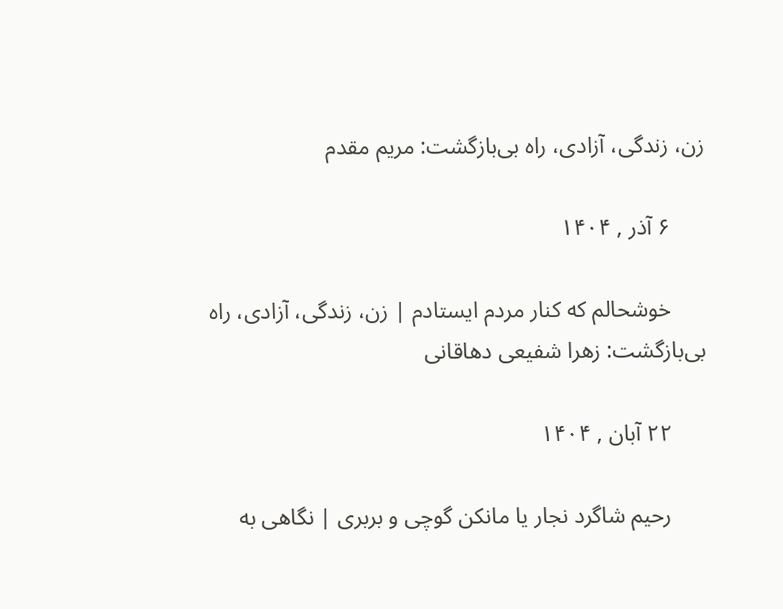زن، زندگی، آزادی، راه بی‌بازگشت: مریم مقدم

      ۶ آذر , ۱۴۰۴

      خوشحالم که کنار مردم ایستادم | زن، زندگی، آزادی، راه بی‌بازگشت: زهرا شفیعی دهاقانی

      ۲۲ آبان , ۱۴۰۴

      رحیم شاگرد نجار یا مانکن گوچی و بربری | نگاهی به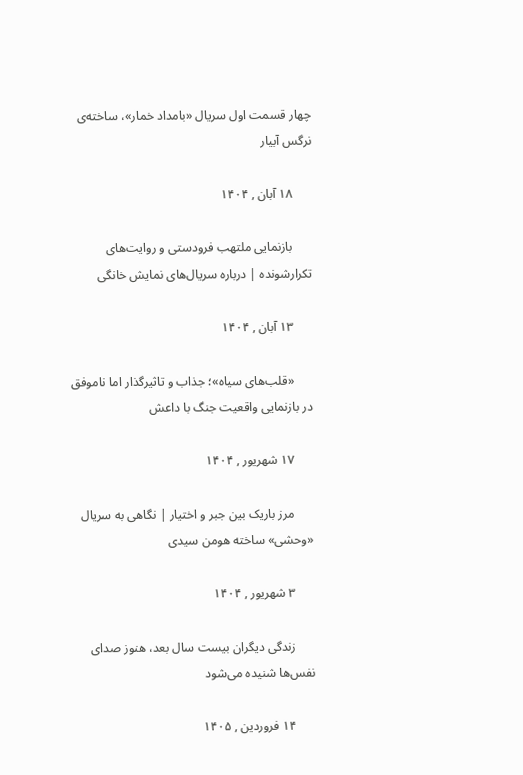چهار قسمت اول سریال «بامداد خمار»، ساخته‌ی نرگس آبیار

      ۱۸ آبان , ۱۴۰۴

      بازنمایی ملتهب فرودستی و روایت‌های تکرارشونده | درباره سریال‌های نمایش خانگی

      ۱۳ آبان , ۱۴۰۴

      «قلب‌های سیاه»؛ جذاب و تاثیرگذار اما ناموفق در بازنمایی واقعیت جنگ با داعش

      ۱۷ شهریور , ۱۴۰۴

      مرز باریک بین جبر و اختیار | نگاهی به سریال «وحشی» ساخته هومن سیدی

      ۳ شهریور , ۱۴۰۴

      زندگی دیگران بیست سال بعد، هنوز صدای نفس‌ها شنیده می‌شود

      ۱۴ فروردین , ۱۴۰۵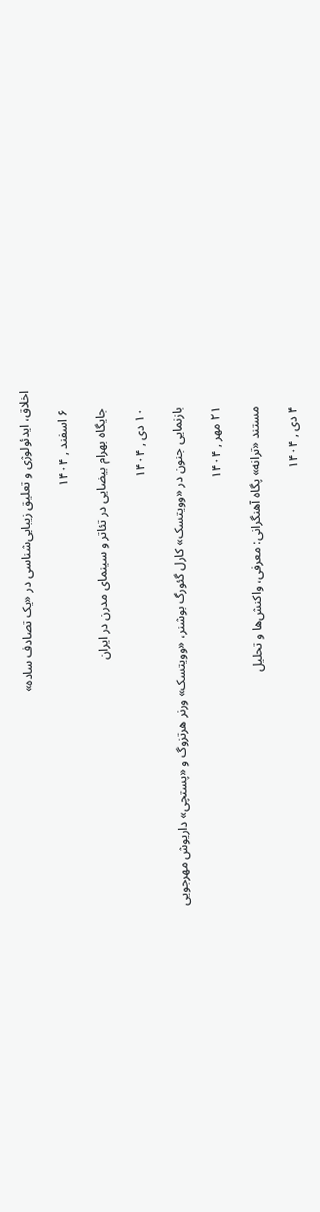اخلاق، ایدئولوژی و تعلیق زیبایی‌شناسی در «یک تصادف ساده»

      ۶ اسفند , ۱۴۰۴

      جایگاه بهرام بیضایی در تئاتر و سینمای مدرن در ایران

      ۱۰ دی , ۱۴۰۴

      بازنمایی جنون در «وویتسک» کارل گئورگ بوشنر، «وویتسک» ورنر هرتزوگ و «پستچی» داریوش مهرجویی

      ۲۱ مهر , ۱۴۰۴

      مستند «ترانه» پگاه آهنگرانی: معرفی، واکنش‌ها و تحلیل

      ۴ دی , ۱۴۰۴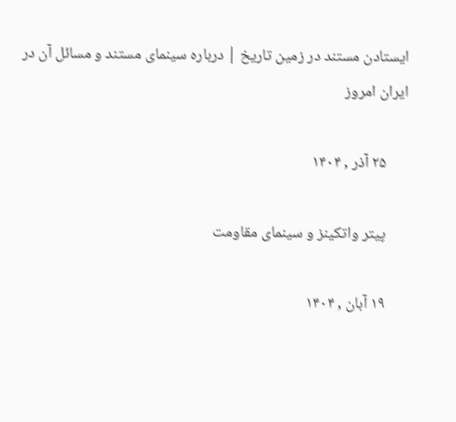ایستادن مستند در زمین تاریخ | درباره سینمای مستند و مسائل آن در ایران امروز

      ۲۵ آذر , ۱۴۰۴

      پیتر واتکینز و سینمای مقاومت

      ۱۹ آبان , ۱۴۰۴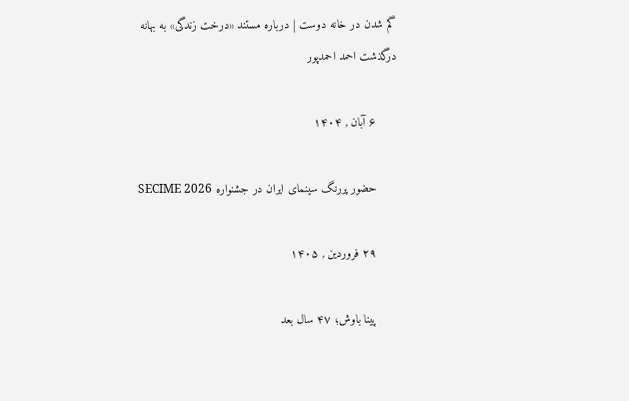گم شدن در خانه دوست | درباره مستند «درخت زندگی» به بهانه درگذشت احمد احمدپور

      ۶ آبان , ۱۴۰۴

      حضور پررنگ سینمای ایران در جشنواره SECIME 2026

      ۲۹ فروردین , ۱۴۰۵

      پینا باوش؛ ۴۷ سال بعد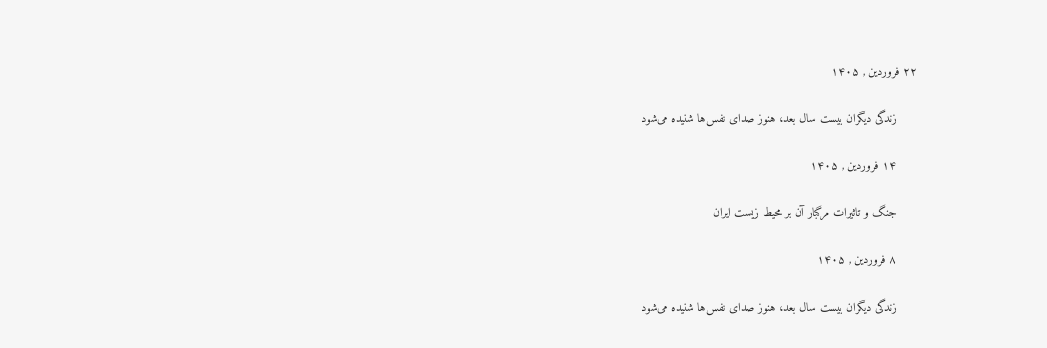۲۲ فروردین , ۱۴۰۵

      زندگی دیگران بیست سال بعد، هنوز صدای نفس‌ها شنیده می‌شود

      ۱۴ فروردین , ۱۴۰۵

      جنگ و تاثیرات مرگبار آن بر محیط زیست ایران

      ۸ فروردین , ۱۴۰۵

      زندگی دیگران بیست سال بعد، هنوز صدای نفس‌ها شنیده می‌شود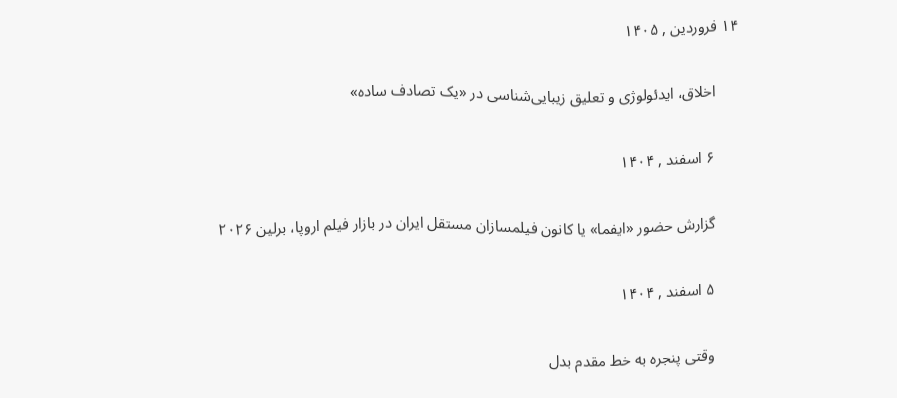۱۴ فروردین , ۱۴۰۵

      اخلاق، ایدئولوژی و تعلیق زیبایی‌شناسی در «یک تصادف ساده»

      ۶ اسفند , ۱۴۰۴

      گزارش حضور «ایفما» یا کانون فیلمسازان مستقل ایران در بازار فیلم اروپا، برلین ۲۰۲۶

      ۵ اسفند , ۱۴۰۴

      وقتی پنجره به خط مقدم بدل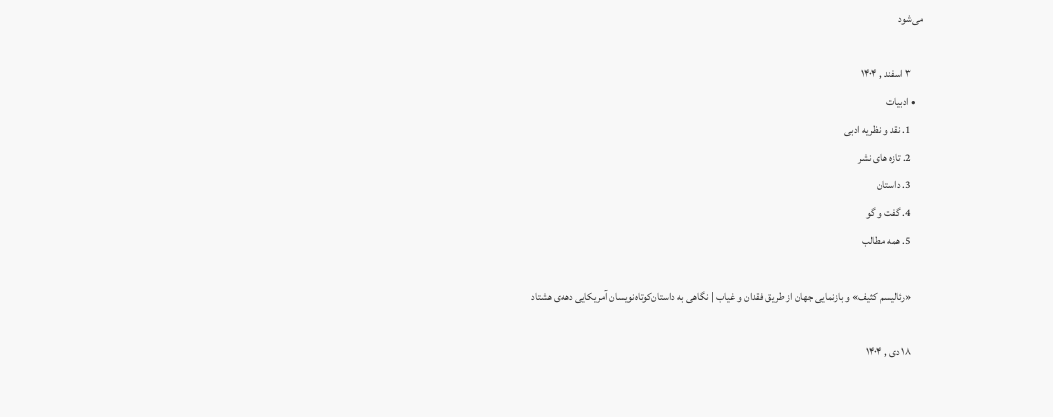می‌شود

      ۳ اسفند , ۱۴۰۴
    • ادبیات
      1. نقد و نظریه ادبی
      2. تازه های نشر
      3. داستان
      4. گفت و گو
      5. همه مطالب

      «رئالیسم کثیف» و بازنمایی جهان از طریق فقدان و غیاب | نگاهی به داستان‌کوتاه‌نویسان آمریکایی دهه‌ی هشتاد

      ۱۸ دی , ۱۴۰۴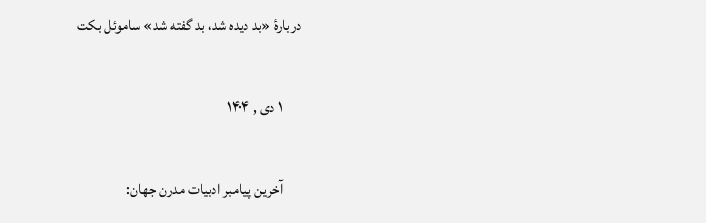دربارۀ «بد دیده شد، بد گفته شد» ساموئل بکت

      ۱ دی , ۱۴۰۴

      آخرین پیامبر ادبیات مدرن جهان: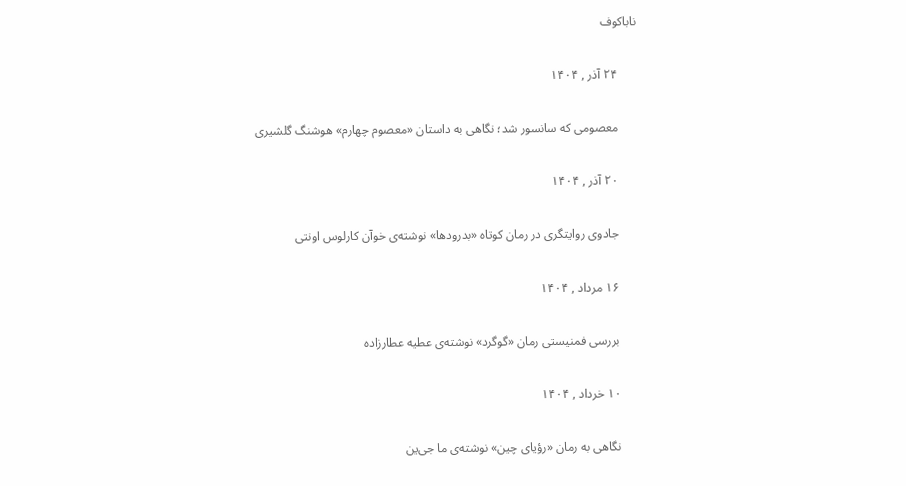ناباکوف

      ۲۴ آذر , ۱۴۰۴

      معصومی که سانسور شد؛ نگاهی به داستان «معصوم چهارم» هوشنگ گلشیری

      ۲۰ آذر , ۱۴۰۴

      جادوی روایتگری در رمان کوتاه «بدرودها» نوشته‌ی خوآن کارلوس اونتی

      ۱۶ مرداد , ۱۴۰۴

      بررسی فمنیستی رمان «گوگرد» نوشته‌ی عطیه عطارزاده

      ۱۰ خرداد , ۱۴۰۴

      نگاهی به رمان «رؤیای چین» نوشته‌ی ما جی‌ین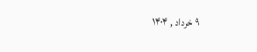۹ خرداد , ۱۴۰۴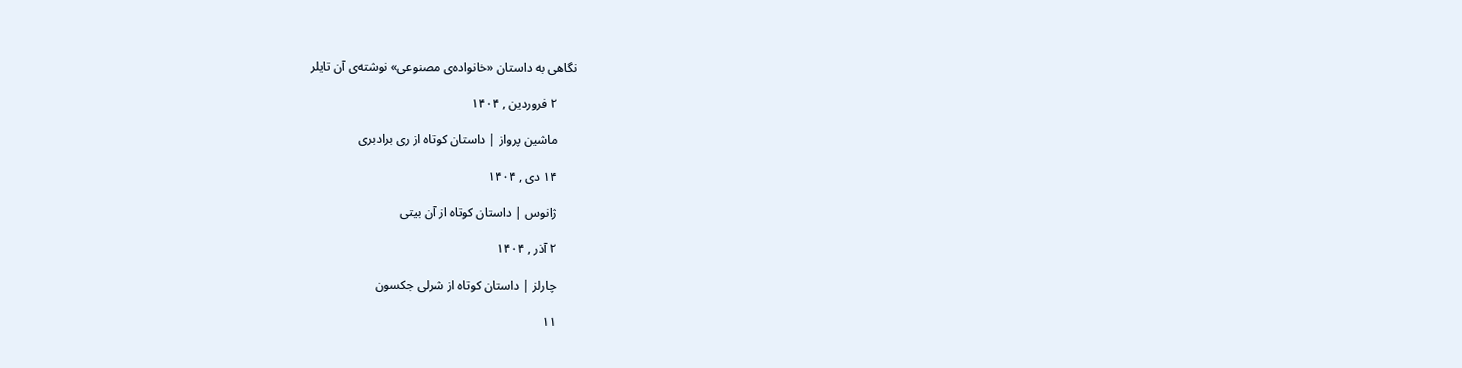نگاهی به داستان «خانواده‌ی مصنوعی» نوشته‌ی آن تایلر

      ۲ فروردین , ۱۴۰۴

      ماشین پرواز | داستان کوتاه از ری برادبری

      ۱۴ دی , ۱۴۰۴

      ژانوس | داستان کوتاه از آن بیتی

      ۲ آذر , ۱۴۰۴

      چارلز | داستان کوتاه از شرلی جکسون

      ۱۱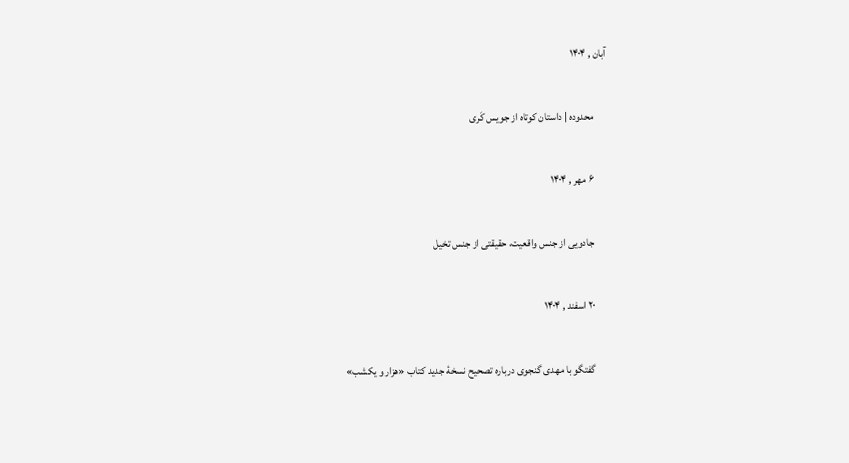آبان , ۱۴۰۴

      محدوده | داستان کوتاه از جویس کَری

      ۶ مهر , ۱۴۰۴

      جادویی از جنس واقعیت، حقیقتی از جنس تخیل

      ۲۰ اسفند , ۱۴۰۴

      گفتگو با مهدی گنجوی درباره تصحیح نسخۀ جدید کتاب «هزار و یکشب»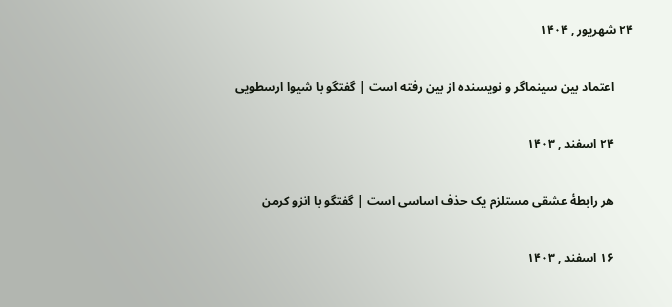۲۴ شهریور , ۱۴۰۴

      اعتماد بین سینماگر و نویسنده از بین رفته است | گفتگو با شیوا ارسطویی

      ۲۴ اسفند , ۱۴۰۳

      هر رابطۀ عشقی مستلزم یک حذف اساسی است | گفتگو با انزو کرمن

      ۱۶ اسفند , ۱۴۰۳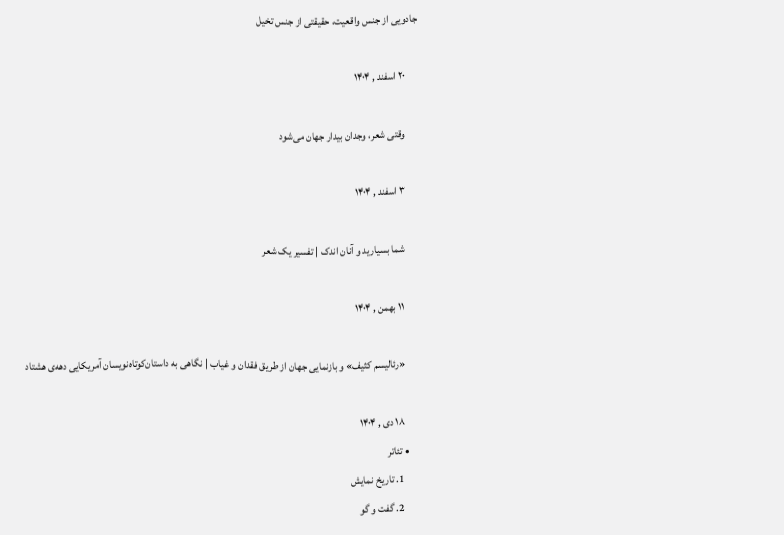جادویی از جنس واقعیت، حقیقتی از جنس تخیل

      ۲۰ اسفند , ۱۴۰۴

      وقتی شعر، وجدان بیدار جهان می‌شود

      ۳ اسفند , ۱۴۰۴

      شما بسیارید و آنان اندک | تفسیر یک شعر

      ۱۱ بهمن , ۱۴۰۴

      «رئالیسم کثیف» و بازنمایی جهان از طریق فقدان و غیاب | نگاهی به داستان‌کوتاه‌نویسان آمریکایی دهه‌ی هشتاد

      ۱۸ دی , ۱۴۰۴
    • تئاتر
      1. تاریخ نمایش
      2. گفت و گو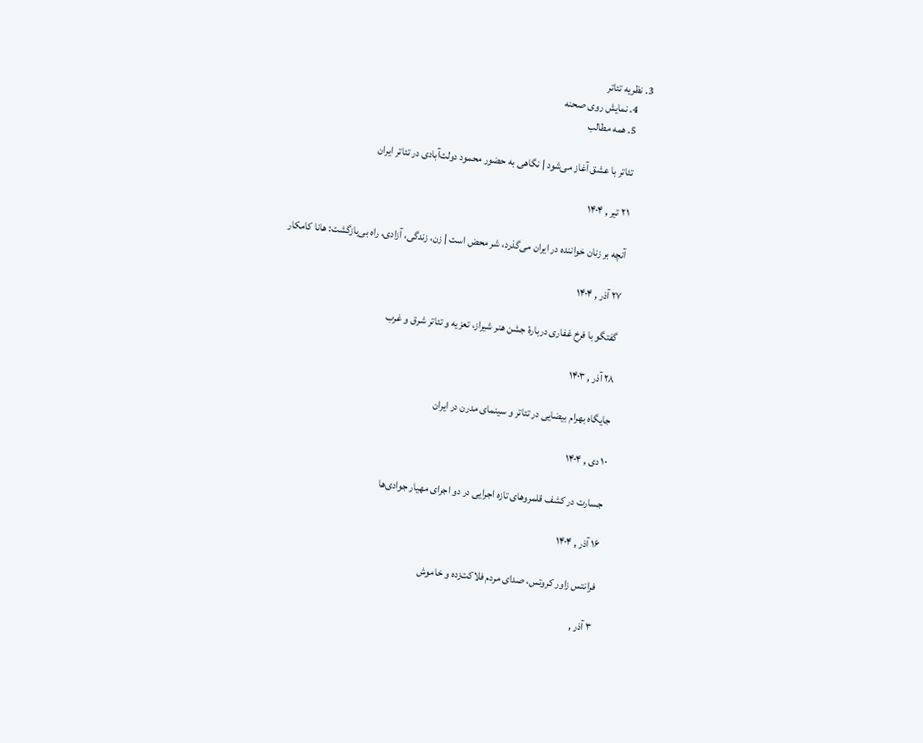3. نظریه تئاتر
      4. نمایش روی صحنه
      5. همه مطالب

      تئاتر با عشق آغاز می‌شود | نگاهی به حضور محمود دولت‌آبادی در تئاتر ایران

      ۲۱ تیر , ۱۴۰۴

      آنچه بر زنان خواننده در ایران می‌گذرد، شر محض است | زن، زندگی، آزادی، راه بی‌بازگشت: هانا کامکار

      ۲۷ آذر , ۱۴۰۴

      گفتگو با فرخ غفاری دربارۀ جشن هنر شیراز، تعزیه و تئاتر شرق و غرب

      ۲۸ آذر , ۱۴۰۳

      جایگاه بهرام بیضایی در تئاتر و سینمای مدرن در ایران

      ۱۰ دی , ۱۴۰۴

      جسارت در کشف قلمروهای تازه اجرایی در دو اجرای مهیار جوادی‌ها

      ۱۶ آذر , ۱۴۰۴

      فرانتس زاور کروتس، صدای مردم فلاکت‌زده و خاموش

      ۳ آذر ,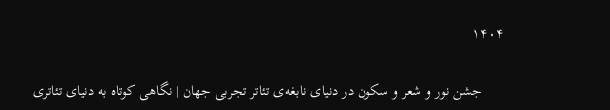۱۴۰۴

      جشن نور و شعر و سکون در دنیای نابغه‌ی تئاتر تجربی جهان | نگاهی کوتاه به دنیای تئاتری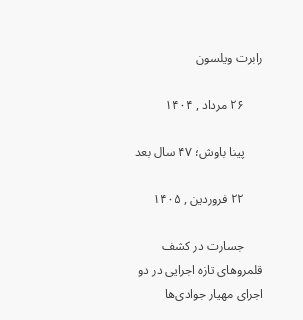رابرت ویلسون

      ۲۶ مرداد , ۱۴۰۴

      پینا باوش؛ ۴۷ سال بعد

      ۲۲ فروردین , ۱۴۰۵

      جسارت در کشف قلمروهای تازه اجرایی در دو اجرای مهیار جوادی‌ها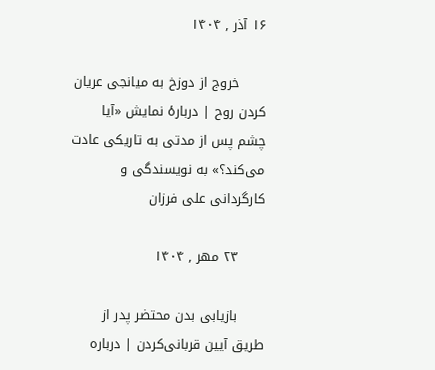۱۶ آذر , ۱۴۰۴

      خروج از دوزخ به میانجی عریان کردن روح | دربارۀ نمایش «آیا چشم پس از مدتی به تاریکی عادت می‌کند؟» به نویسندگی و کارگردانی علی فرزان

      ۲۳ مهر , ۱۴۰۴

      بازیابی بدن محتضر پدر از طریق آیین قربانی‌کردن | درباره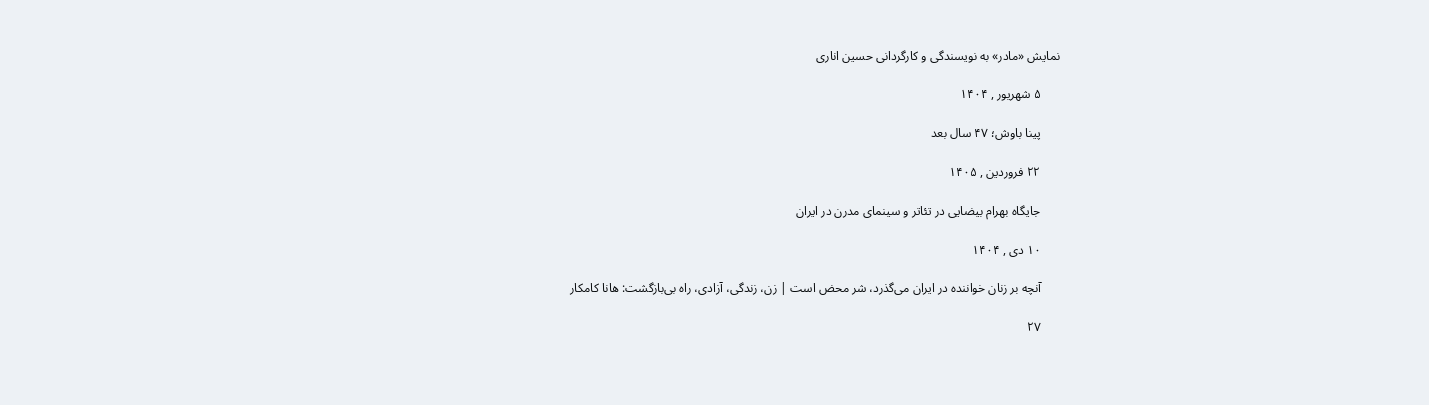نمایش «مادر» به نویسندگی و کارگردانی حسین اناری

      ۵ شهریور , ۱۴۰۴

      پینا باوش؛ ۴۷ سال بعد

      ۲۲ فروردین , ۱۴۰۵

      جایگاه بهرام بیضایی در تئاتر و سینمای مدرن در ایران

      ۱۰ دی , ۱۴۰۴

      آنچه بر زنان خواننده در ایران می‌گذرد، شر محض است | زن، زندگی، آزادی، راه بی‌بازگشت: هانا کامکار

      ۲۷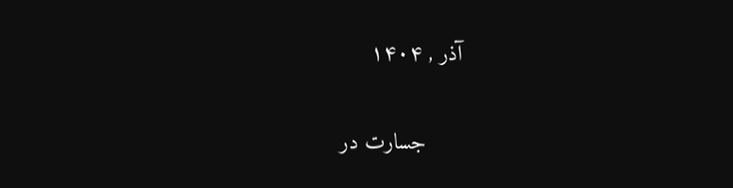آذر , ۱۴۰۴

      جسارت در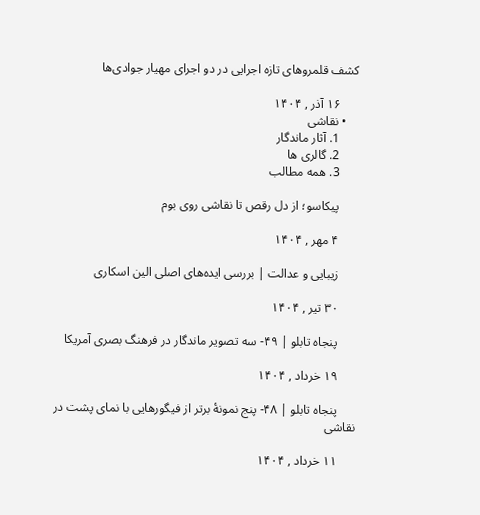کشف قلمروهای تازه اجرایی در دو اجرای مهیار جوادی‌ها

      ۱۶ آذر , ۱۴۰۴
    • نقاشی
      1. آثار ماندگار
      2. گالری ها
      3. همه مطالب

      پیکاسو؛ از دل رقص تا نقاشی روی بوم

      ۴ مهر , ۱۴۰۴

      زیبایی و عدالت | بررسی ایده‌های اصلی الین اسکاری

      ۳۰ تیر , ۱۴۰۴

      پنجاه تابلو | ۴۹- سه تصویر ماندگار در فرهنگ بصری آمریکا

      ۱۹ خرداد , ۱۴۰۴

      پنجاه تابلو | ۴۸- پنج نمونۀ‌ برتر از فیگورهایی با نمای پشت در نقاشی

      ۱۱ خرداد , ۱۴۰۴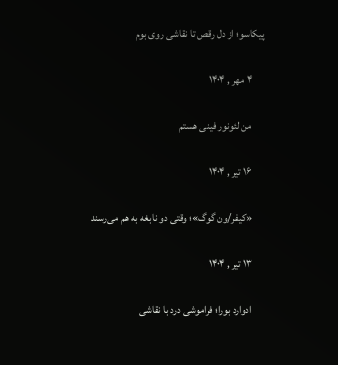پیکاسو؛ از دل رقص تا نقاشی روی بوم

      ۴ مهر , ۱۴۰۴

      من لئونور فینی‌ هستم

      ۱۶ تیر , ۱۴۰۴

      «کیفر/ون گوگ»؛ وقتی دو نابغه به هم می‌رسند

      ۱۳ تیر , ۱۴۰۴

      ادوارد بورا؛ فراموشی درد با نقاشی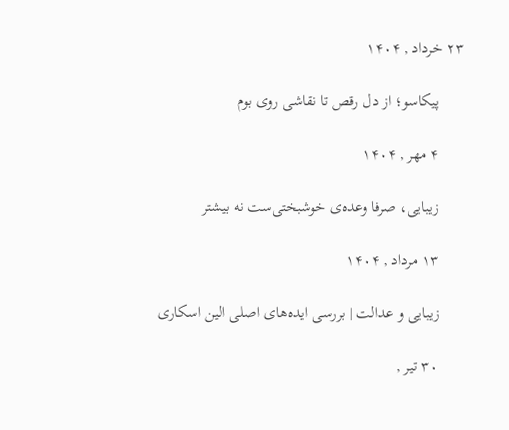۲۳ خرداد , ۱۴۰۴

      پیکاسو؛ از دل رقص تا نقاشی روی بوم

      ۴ مهر , ۱۴۰۴

      زیبایی، صرفا وعده‌ی خوشبختی‌ست نه بیشتر

      ۱۳ مرداد , ۱۴۰۴

      زیبایی و عدالت | بررسی ایده‌های اصلی الین اسکاری

      ۳۰ تیر ,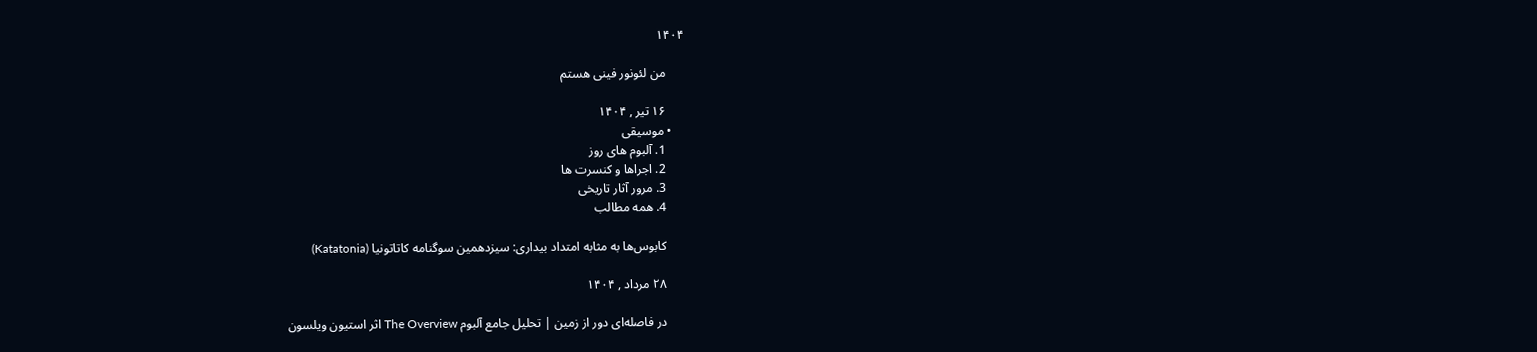۱۴۰۴

      من لئونور فینی‌ هستم

      ۱۶ تیر , ۱۴۰۴
    • موسیقی
      1. آلبوم های روز
      2. اجراها و کنسرت ها
      3. مرور آثار تاریخی
      4. همه مطالب

      کابوس‌ها به مثابه امتداد بیداری: سیزدهمین سوگنامه کاتاتونیا (Katatonia)

      ۲۸ مرداد , ۱۴۰۴

      در فاصله‌ای دور از زمین | تحلیل جامع آلبوم The Overview اثر استیون ویلسون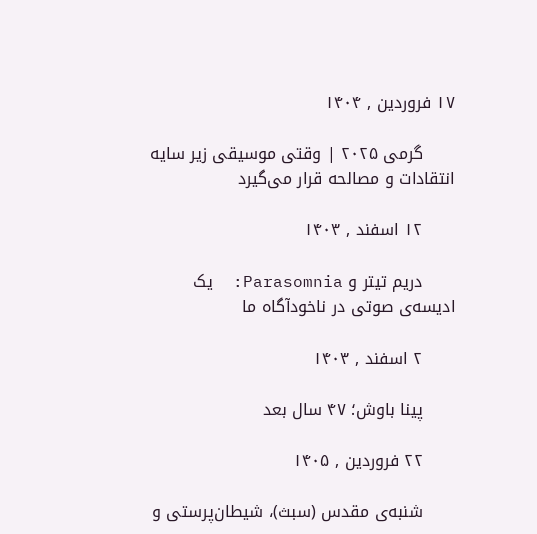۱۷ فروردین , ۱۴۰۴

      گرمی ۲۰۲۵ | وقتی موسیقی زیر سایه انتقادات و مصالحه قرار می‌گیرد

      ۱۲ اسفند , ۱۴۰۳

      دریم تیتر و Parasomnia:  یک ادیسه‌ی صوتی در ناخودآگاه ما

      ۲ اسفند , ۱۴۰۳

      پینا باوش؛ ۴۷ سال بعد

      ۲۲ فروردین , ۱۴۰۵

      شنبه‌ی مقدس (سبث)، شیطان‌پرستی و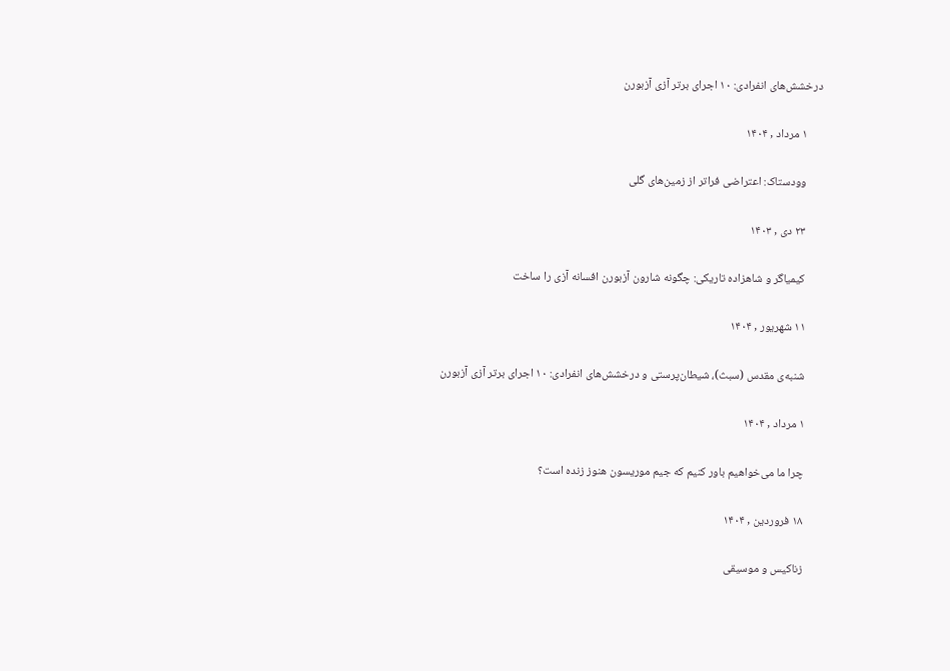درخشش‌های انفرادی: ۱۰ اجرای برتر آزی آزبورن

      ۱ مرداد , ۱۴۰۴

      وودستاک: اعتراضی فراتر از زمین‌های گلی

      ۲۳ دی , ۱۴۰۳

      کیمیاگر و شاهزاده تاریکی: چگونه شارون آزبورن افسانه آزی را ساخت

      ۱۱ شهریور , ۱۴۰۴

      شنبه‌ی مقدس (سبث)، شیطان‌پرستی و درخشش‌های انفرادی: ۱۰ اجرای برتر آزی آزبورن

      ۱ مرداد , ۱۴۰۴

      چرا ما می‌خواهیم باور کنیم که جیم موریسون هنوز زنده است؟

      ۱۸ فروردین , ۱۴۰۴

      زناکیس و موسیقی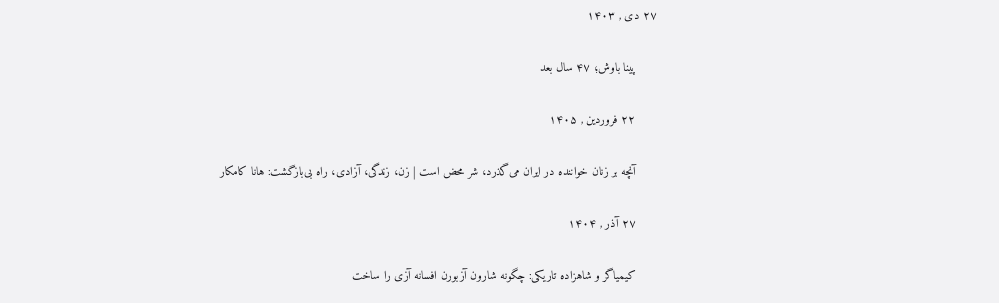۲۷ دی , ۱۴۰۳

      پینا باوش؛ ۴۷ سال بعد

      ۲۲ فروردین , ۱۴۰۵

      آنچه بر زنان خواننده در ایران می‌گذرد، شر محض است | زن، زندگی، آزادی، راه بی‌بازگشت: هانا کامکار

      ۲۷ آذر , ۱۴۰۴

      کیمیاگر و شاهزاده تاریکی: چگونه شارون آزبورن افسانه آزی را ساخت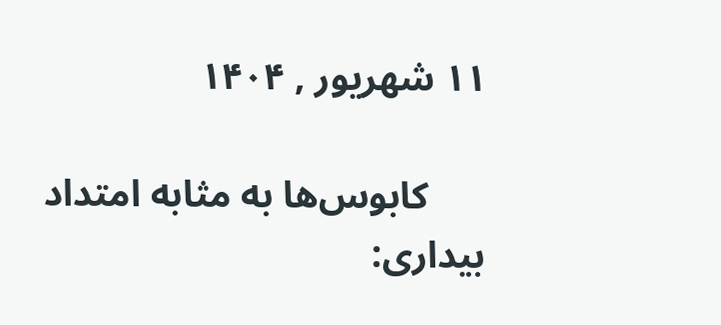۱۱ شهریور , ۱۴۰۴

      کابوس‌ها به مثابه امتداد بیداری: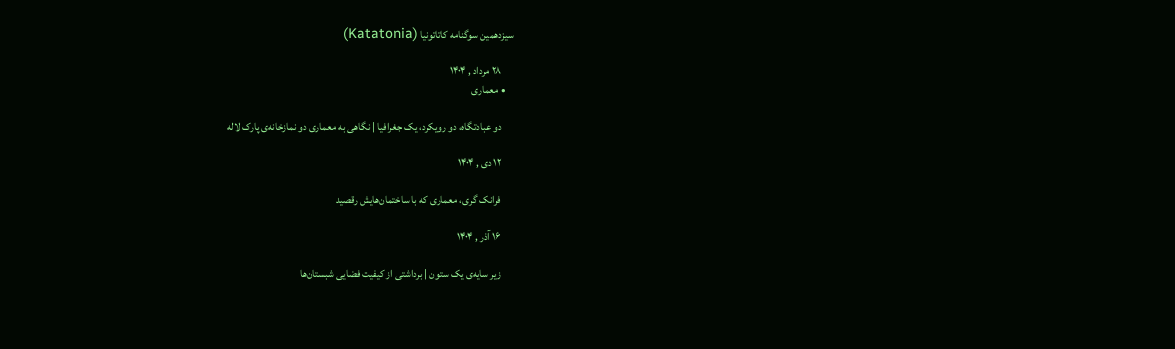سیزدهمین سوگنامه کاتاتونیا (Katatonia)

      ۲۸ مرداد , ۱۴۰۴
    • معماری

      دو عبادتگاه، دو رویکرد، یک جغرافیا | نگاهی به معماری دو نمازخانه‌ی پارک لاله

      ۱۲ دی , ۱۴۰۴

      فرانک گری، معماری که با ساختمان‌هایش رقصید

      ۱۶ آذر , ۱۴۰۴

      زیر سایه‌ی یک ستون | برداشتی از کیفیت فضایی شبستان‌ها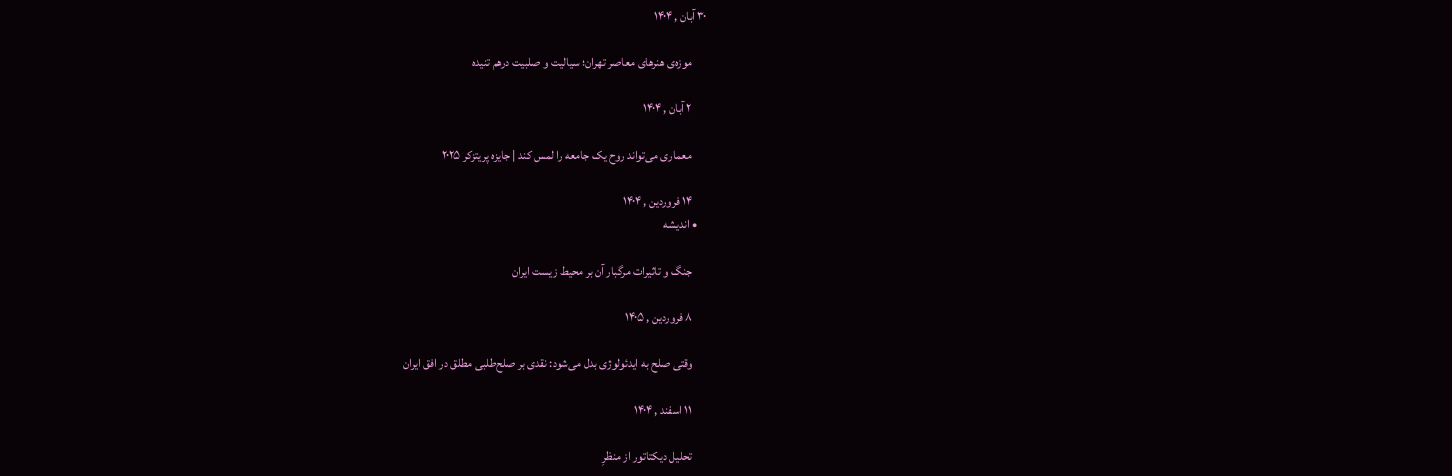۳۰ آبان , ۱۴۰۴

      موزه‌ی هنرهای معاصر تهران؛ سیالیت و صلبیت درهم تنیده

      ۲ آبان , ۱۴۰۴

      معماری می‌تواند روح یک جامعه را لمس کند | جایزه پریتزکر ۲۰۲۵

      ۱۴ فروردین , ۱۴۰۴
    • اندیشه

      جنگ و تاثیرات مرگبار آن بر محیط زیست ایران

      ۸ فروردین , ۱۴۰۵

      وقتی صلح به ایدئولوژی بدل می‌شود: نقدی بر صلح‌طلبی مطلق در افق ایران

      ۱۱ اسفند , ۱۴۰۴

      تحلیل دیکتاتور از منظرِ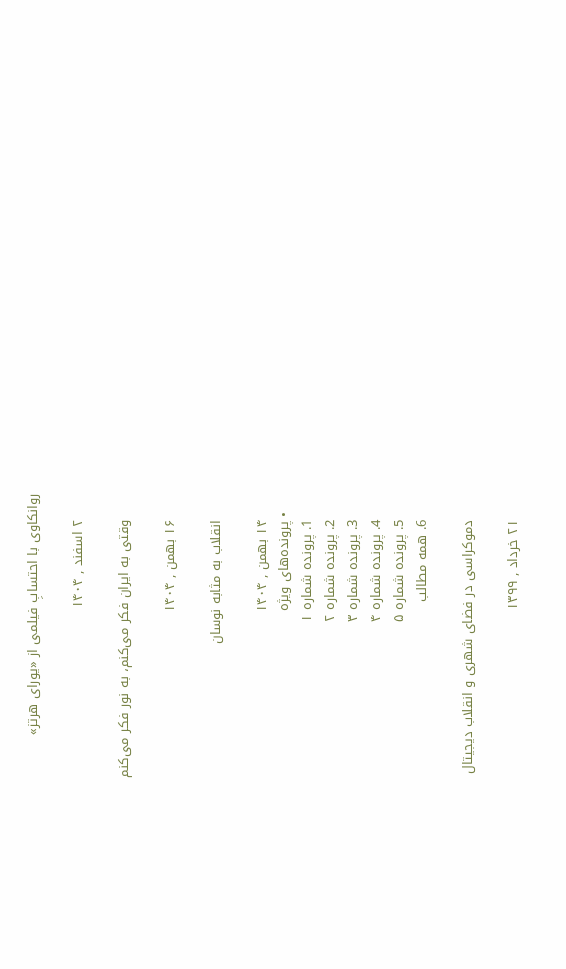روانکاوی با احتسابِ فیلمی از «یورای هرتز»

      ۲ اسفند , ۱۴۰۴

      وقتی به ایران فکر می‌کنم، به نور فکر می‌کنم

      ۱۶ بهمن , ۱۴۰۴

      انقلاب به مثابه نوسان

      ۱۴ بهمن , ۱۴۰۴
    • پرونده‌های ویژه
      1. پرونده شماره ۱
      2. پرونده شماره ۲
      3. پرونده شماره ۳
      4. پرونده شماره ۴
      5. پرونده شماره ۵
      6. همه مطالب

      دموکراسی در فضای شهری و انقلاب دیجیتال

      ۲۱ خرداد , ۱۳۹۹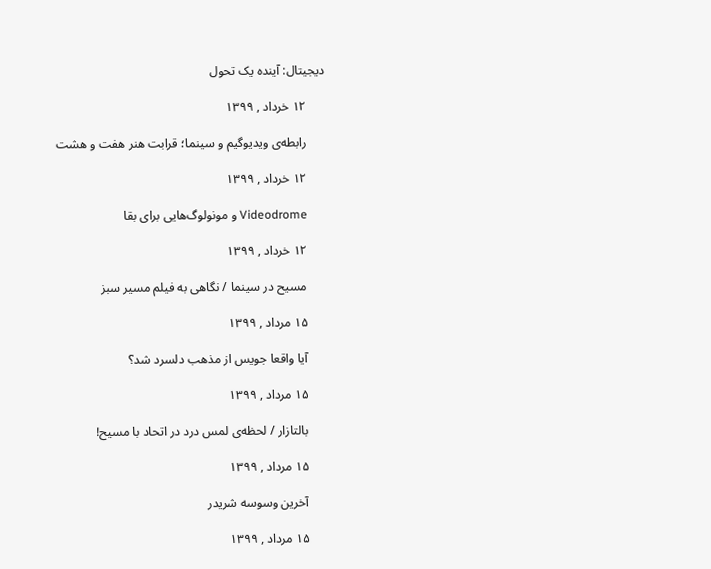دیجیتال: آینده یک تحول

      ۱۲ خرداد , ۱۳۹۹

      رابطه‌ی ویدیوگیم و سینما؛ قرابت هنر هفت و هشت

      ۱۲ خرداد , ۱۳۹۹

      Videodrome و مونولوگ‌‌هایی برای بقا

      ۱۲ خرداد , ۱۳۹۹

      مسیح در سینما / نگاهی به فیلم مسیر سبز

      ۱۵ مرداد , ۱۳۹۹

      آیا واقعا جویس از مذهب دلسرد شد؟

      ۱۵ مرداد , ۱۳۹۹

      بالتازار / لحظه‌ی لمس درد در اتحاد با مسیح!

      ۱۵ مرداد , ۱۳۹۹

      آخرین وسوسه شریدر

      ۱۵ مرداد , ۱۳۹۹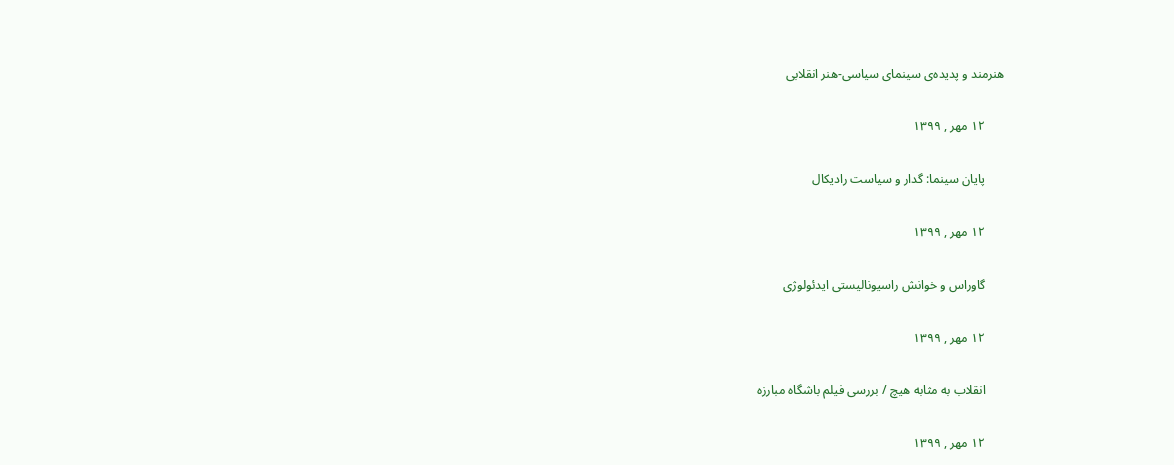هنرمند و پدیده‌ی سینمای سیاسی-هنر انقلابی

      ۱۲ مهر , ۱۳۹۹

      پایان سینما: گدار و سیاست رادیکال

      ۱۲ مهر , ۱۳۹۹

      گاوراس و خوانش راسیونالیستی ایدئولوژی

      ۱۲ مهر , ۱۳۹۹

      انقلاب به مثابه هیچ / بررسی فیلم باشگاه مبارزه

      ۱۲ مهر , ۱۳۹۹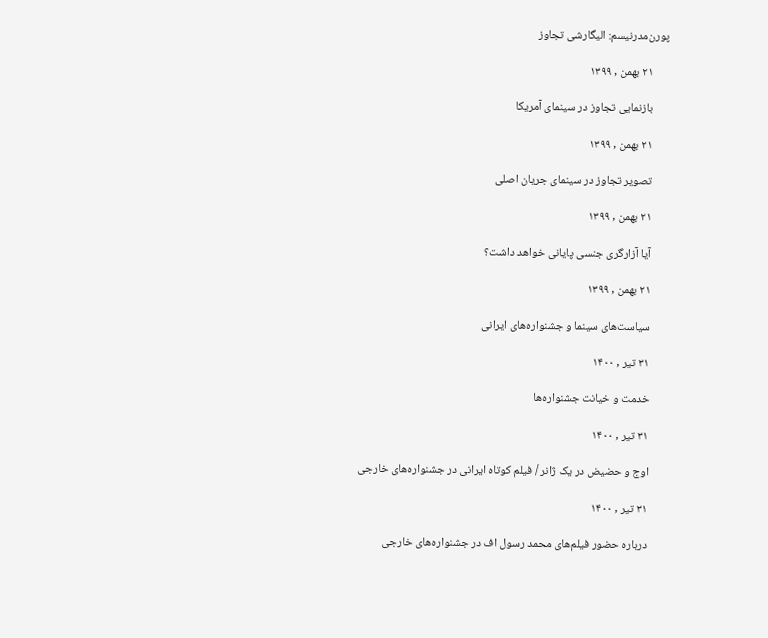پورن‌مدرنیسم: الیگارشی تجاوز

      ۲۱ بهمن , ۱۳۹۹

      بازنمایی تجاوز در سینمای آمریکا

      ۲۱ بهمن , ۱۳۹۹

      تصویر تجاوز در سینمای جریان اصلی

      ۲۱ بهمن , ۱۳۹۹

      آیا آزارگری جنسی پایانی خواهد داشت؟

      ۲۱ بهمن , ۱۳۹۹

      سیاست‌های سینما و جشنواره‌های ایرانی

      ۳۱ تیر , ۱۴۰۰

      خدمت و خیانت جشنواره‌ها

      ۳۱ تیر , ۱۴۰۰

      اوج و حضیض در یک ژانر / فیلم کوتاه ایرانی در جشنواره‌های خارجی

      ۳۱ تیر , ۱۴۰۰

      درباره حضور فیلم‌های محمد رسول اف در جشنواره‌های خارجی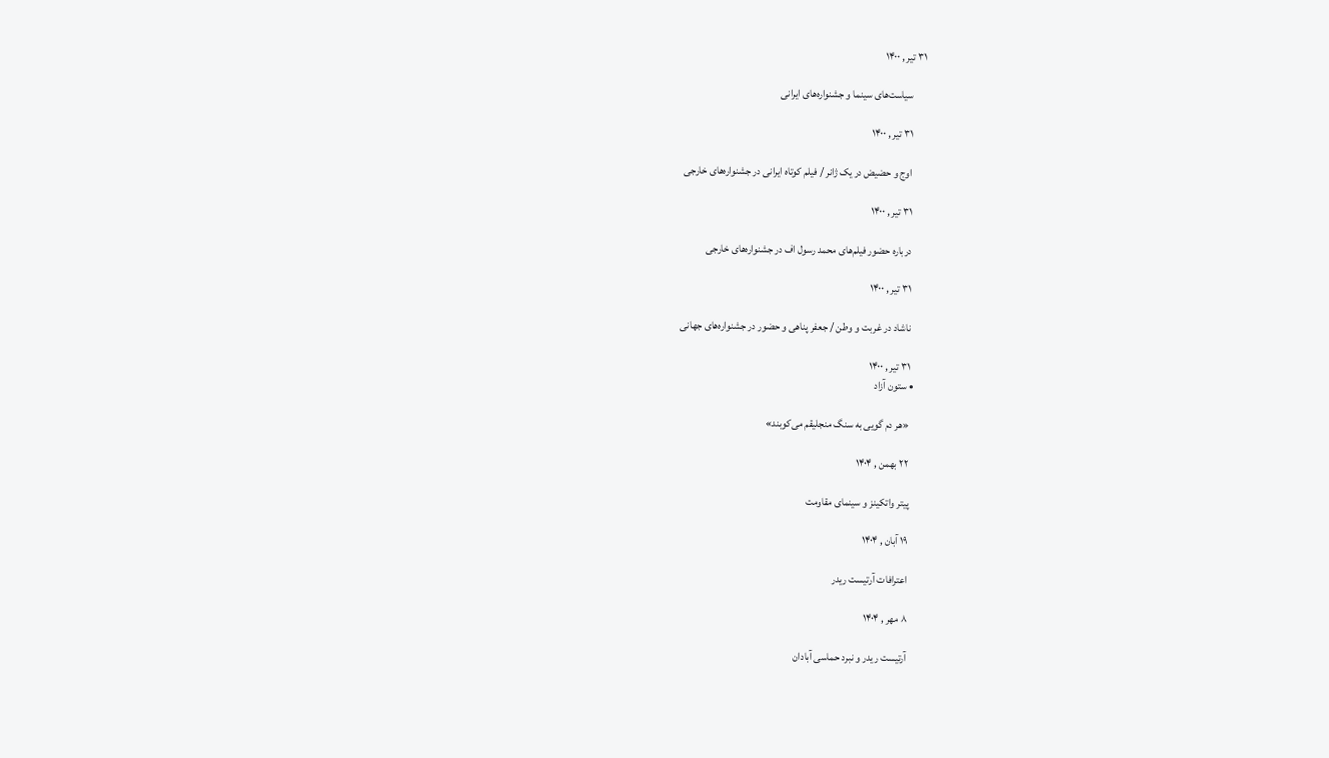۳۱ تیر , ۱۴۰۰

      سیاست‌های سینما و جشنواره‌های ایرانی

      ۳۱ تیر , ۱۴۰۰

      اوج و حضیض در یک ژانر / فیلم کوتاه ایرانی در جشنواره‌های خارجی

      ۳۱ تیر , ۱۴۰۰

      درباره حضور فیلم‌های محمد رسول اف در جشنواره‌های خارجی

      ۳۱ تیر , ۱۴۰۰

      ناشاد در غربت و وطن / جعفر پناهی و حضور در جشنواره‌های جهانی

      ۳۱ تیر , ۱۴۰۰
    • ستون آزاد

      «هر دم گویی به سنگ منجلیقم می‌کوبند»

      ۲۲ بهمن , ۱۴۰۴

      پیتر واتکینز و سینمای مقاومت

      ۱۹ آبان , ۱۴۰۴

      اعترافات آرتیست ریدر

      ۸ مهر , ۱۴۰۴

      آرتیست ریدر و نبرد حماسی آبادان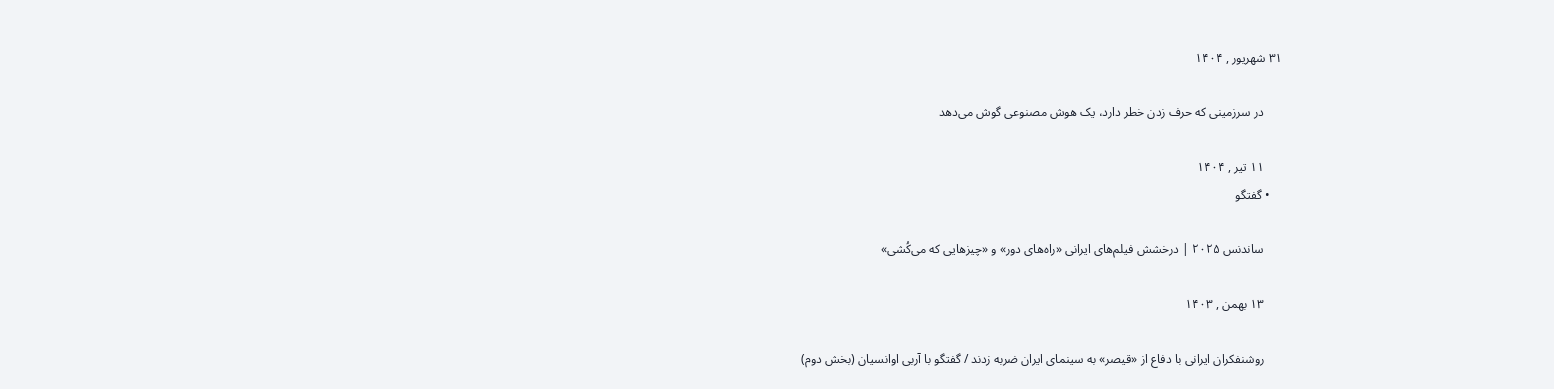۳۱ شهریور , ۱۴۰۴

      در سرزمینی که حرف زدن خطر دارد، یک هوش مصنوعی گوش می‌دهد

      ۱۱ تیر , ۱۴۰۴
    • گفتگو

      ساندنس ۲۰۲۵ | درخشش فیلم‌های ایرانی «راه‌های دور» و «چیزهایی که می‌کُشی»

      ۱۳ بهمن , ۱۴۰۳

      روشنفکران ایرانی با دفاع از «قیصر» به سینمای ایران ضربه زدند / گفتگو با آربی اوانسیان (بخش دوم)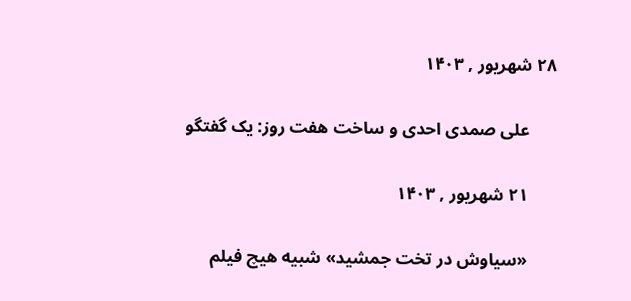۲۸ شهریور , ۱۴۰۳

      علی صمدی احدی و ساخت هفت روز: یک گفتگو

      ۲۱ شهریور , ۱۴۰۳

      «سیاوش در تخت جمشید» شبیه هیچ فیلم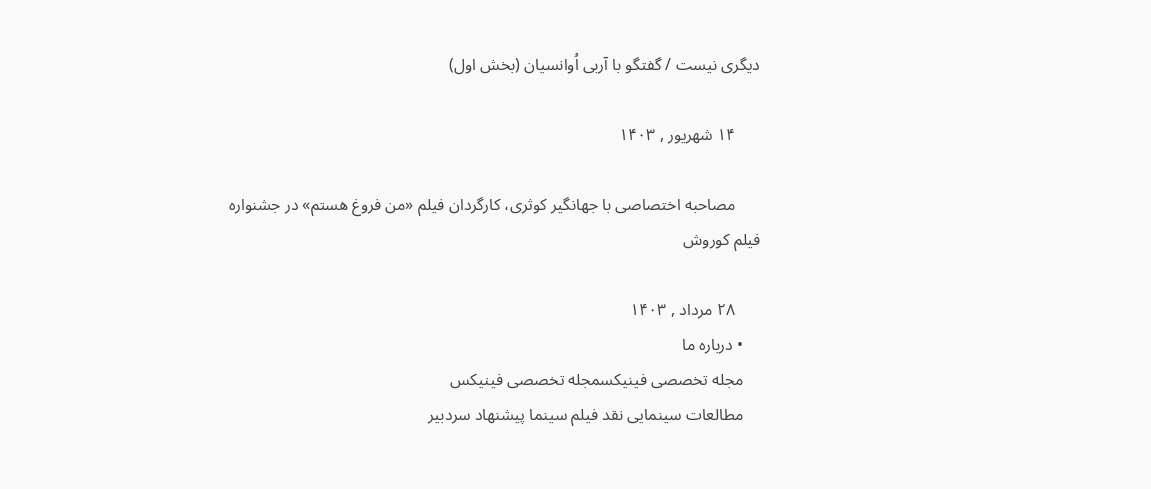دیگری نیست / گفتگو با آربی اُوانسیان (بخش اول)

      ۱۴ شهریور , ۱۴۰۳

      مصاحبه اختصاصی با جهانگیر کوثری، کارگردان فیلم «من فروغ هستم» در جشنواره فیلم کوروش

      ۲۸ مرداد , ۱۴۰۳
    • درباره ما
    مجله تخصصی فینیکسمجله تخصصی فینیکس
    مطالعات سینمایی نقد فیلم سینما پیشنهاد سردبیر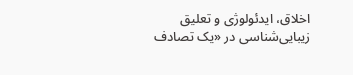اخلاق، ایدئولوژی و تعلیق زیبایی‌شناسی در «یک تصادف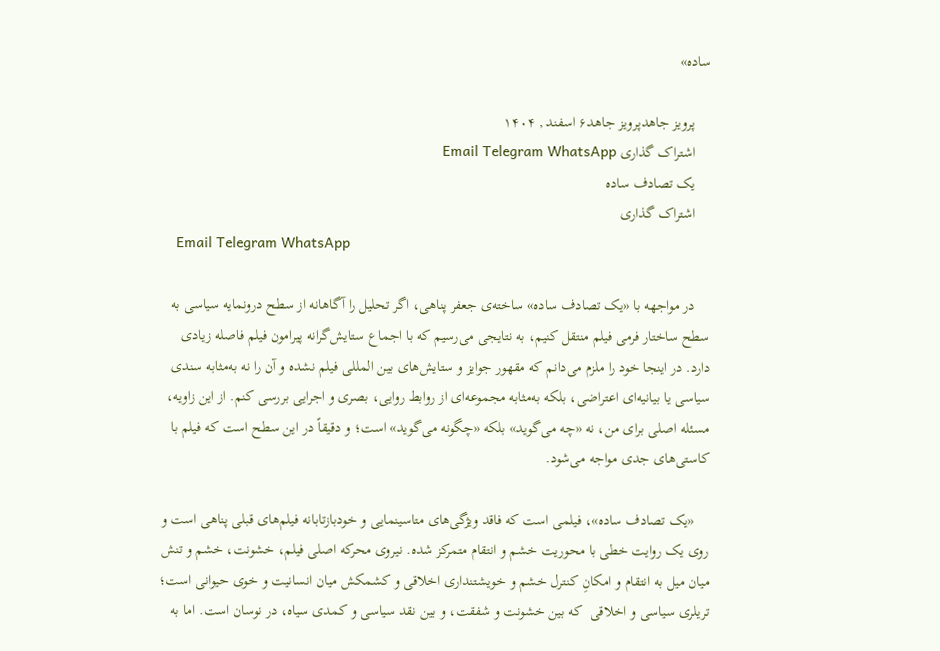ساده»

    پرویز جاهدپرویز جاهد۶ اسفند , ۱۴۰۴
    اشتراک گذاری Email Telegram WhatsApp
    یک تصادف ساده
    اشتراک گذاری
    Email Telegram WhatsApp

    در مواجهه با «یک تصادف ساده» ساخته‌ی جعفر پناهی، اگر تحلیل را آگاهانه از سطح درونمایه سیاسی به سطح ساختار فرمی فیلم منتقل کنیم، به نتایجی می‌رسیم که با اجماع ستایش‌گرانه پیرامون فیلم فاصله زیادی دارد. در اینجا خود را ملزم می‌دانم که مقهور جوایز و ستایش‌های بین المللی فیلم نشده و آن را نه به‌مثابه سندی سیاسی یا بیانیه‌ای اعتراضی، بلکه به‌مثابه مجموعه‌ای از روابط روایی، بصری و اجرایی بررسی کنم. از این زاویه، مسئله اصلی برای من، نه «چه می‌گوید» بلکه «چگونه می‌گوید» است؛ و دقیقاً در این سطح است که فیلم با کاستی‌های جدی مواجه می‌شود.

    «یک تصادف ساده»، فیلمی است که فاقد ویژگی‌های متاسینمایی و خودبازتابانه فیلم‌های قبلی پناهی است و روی یک روایت خطی با محوریت خشم و انتقام متمرکز شده. نیروی محرکه اصلی فیلم، خشونت، خشم و تنش میان میل به انتقام و امکانِ کنترل خشم و خویشتنداری اخلاقی و کشمکش میان انسانیت و خوی حیوانی است؛ تریلری سیاسی و اخلاقی  که بین خشونت و شفقت، و بین نقد سیاسی و کمدی سیاه، در نوسان است. اما به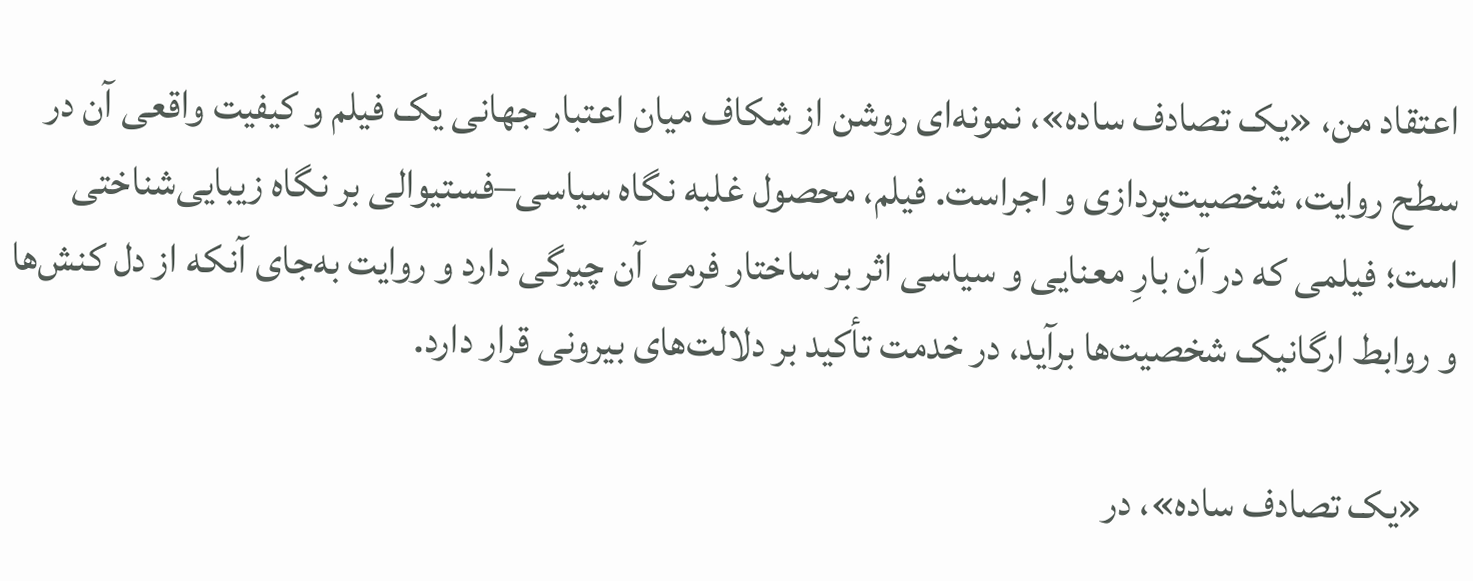اعتقاد من، «یک تصادف ساده»، نمونه‌ای روشن از شکاف میان اعتبار جهانی یک فیلم و کیفیت واقعی آن در سطح روایت، شخصیت‌پردازی و اجراست. فیلم، محصول غلبه نگاه سیاسی–فستیوالی بر نگاه زیبایی‌شناختی است؛ فیلمی که در آن بارِ معنایی و سیاسی اثر بر ساختار فرمی آن چیرگی دارد و روایت به‌جای آنکه از دل کنش‌ها و روابط ارگانیک شخصیت‌ها برآید، در خدمت تأکید بر دلالت‌های بیرونی قرار دارد.

    «یک تصادف ساده»، در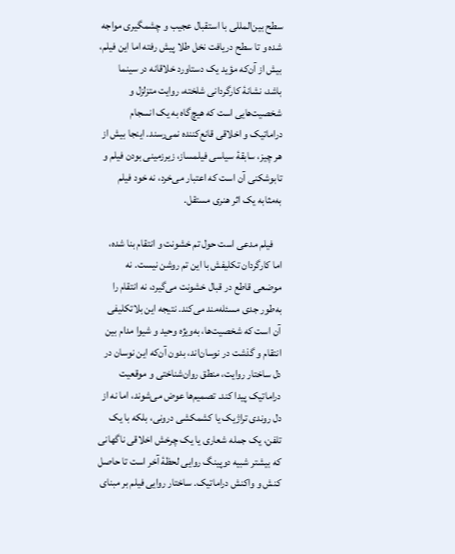سطح بین‌المللی با استقبال عجیب و چشمگیری مواجه شده و تا سطح دریافت نخل طلا پیش رفته اما این فیلم، بیش از آن‌که مؤید یک دستاورد خلاقانه در سینما باشد، نشانۀ کارگردانی شلخته، روایت متزلزل و شخصیت‌هایی است که هیچ‌گاه به یک انسجام دراماتیک و اخلاقی قانع‌کننده نمی‌رسند. اینجا بیش از هر چیز، سابقۀ سیاسی فیلمساز، زیرزمینی بودن فیلم و تابوشکنی آن است که اعتبار می‌خرد، نه خود فیلم به‌مثابه یک اثر هنری مستقل.

    فیلم مدعی است حول تم خشونت و انتقام بنا شده، اما کارگردان تکلیفش با این تم روشن نیست. نه موضعی قاطع در قبال خشونت می‌گیرد، نه انتقام را به‌طور جدی مسئله‌مند می‌کند. نتیجه این بلاتکلیفی آن است که شخصیت‌ها، به‌ویژه وحید و شیوا مدام بین انتقام و گذشت در نوسان‌اند، بدون آن‌که این نوسان در دل ساختار روایت، منطق روان‌شناختی و موقعیت دراماتیک پیدا کند. تصمیم‌ها عوض می‌شوند، اما نه از دل روندی تراژیک یا کشمکشی درونی، بلکه با یک تلفن، یک جمله شعاری یا یک چرخش اخلاقی ناگهانی که بیشتر شبیه دوپینگ روایی لحظۀ آخر است تا حاصل کنش و واکنش دراماتیک. ساختار روایی فیلم بر مبنای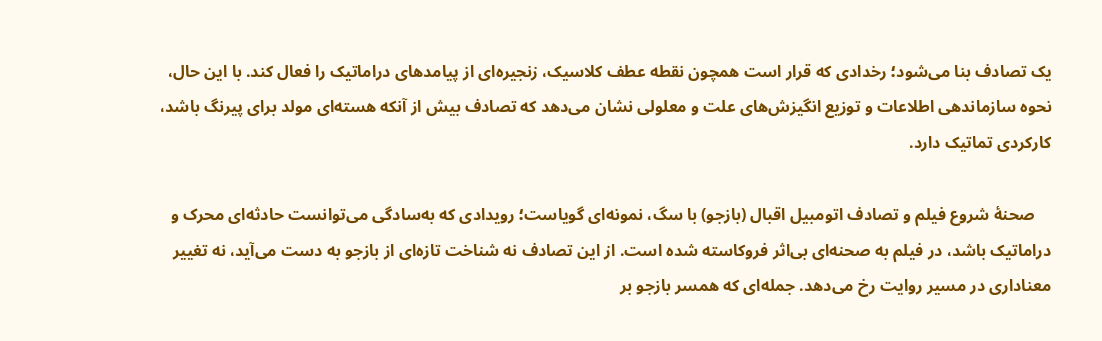یک تصادف بنا می‌شود؛ رخدادی که قرار است همچون نقطه عطف کلاسیک، زنجیره‌ای از پیامدهای دراماتیک را فعال کند. با این حال، نحوه سازماندهی اطلاعات و توزیع انگیزش‌های علت و معلولی نشان می‌دهد که تصادف بیش از آنکه هسته‌ای مولد برای پیرنگ باشد، کارکردی تماتیک دارد.

    صحنۀ شروع فیلم و تصادف اتومبیل اقبال (بازجو) با سگ، نمونه‌ای گویاست؛ رویدادی که به‌سادگی می‌توانست حادثه‌ای محرک و دراماتیک باشد، در فیلم به صحنه‌ای بی‌اثر فروکاسته شده است. از این تصادف نه شناخت تازه‌ای از بازجو به دست می‌آید، نه تغییر معناداری در مسیر روایت رخ می‌دهد. جمله‌ای که همسر بازجو بر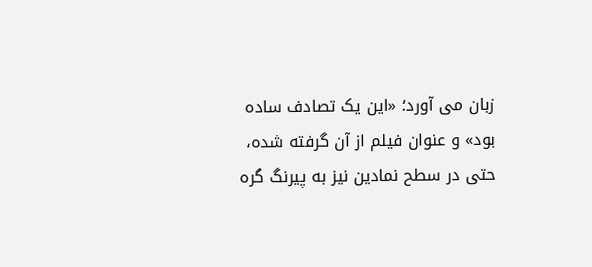زبان می آورد؛ «این یک تصادف ساده بود» و عنوان فیلم از آن گرفته شده، حتی در سطح نمادین نیز به پیرنگ گره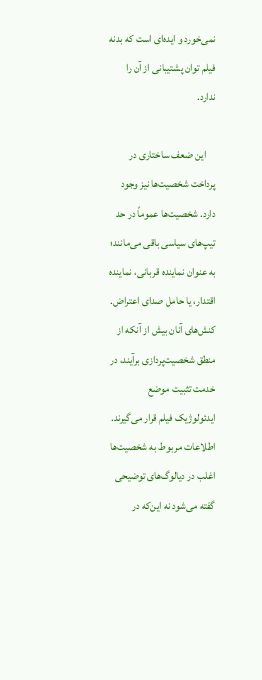نمی‌خورد و ایده‌ای است که بدنه فیلم توان پشتیبانی از آن را ندارد.

    این ضعف ساختاری در پرداخت شخصیت‌ها نیز وجود دارد. شخصیت‌ها عموماً در حد تیپ‌های سیاسی باقی می‌مانند؛ به عنوان نماینده قربانی، نماینده اقتدار، یا حامل صدای اعتراض. کنش‌های آنان بیش از آنکه از منطق شخصیت‌پردازی برآیند، در خدمت تثبیت موضع ایدئولوژیک فیلم قرار می‌گیرند.  اطلاعات مربوط به شخصیت‌ها اغلب در دیالوگ‌های توضیحی گفته می‌شود نه این‌که در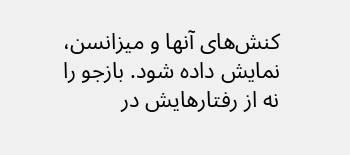کنش‌های آنها و میزانسن، نمایش داده شود. بازجو را نه از رفتارهایش در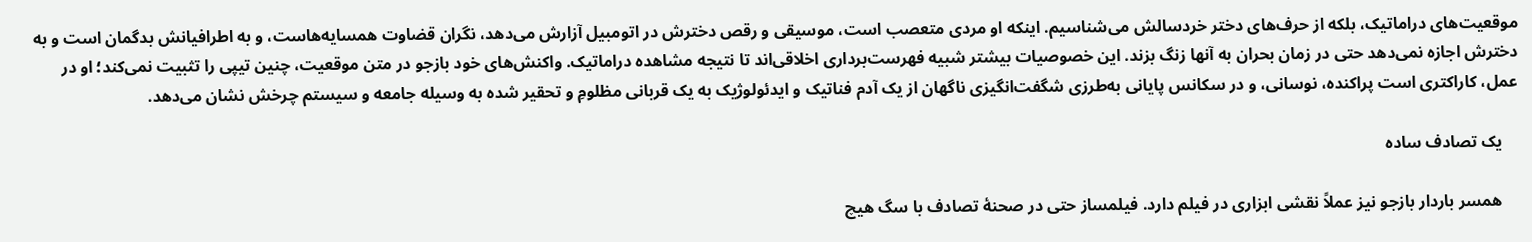موقعیت‌های دراماتیک، بلکه از حرف‌های دختر خردسالش می‌شناسیم. اینکه او مردی متعصب است، موسیقی و رقص دخترش در اتومبیل آزارش می‌دهد، نگران قضاوت همسایه‌هاست، و به اطرافیانش بدگمان است و به دخترش اجازه نمی‌دهد حتی در زمان بحران به آنها زنگ بزند. این خصوصیات بیشتر شبیه فهرست‌برداری اخلاقی‌اند تا نتیجه مشاهده دراماتیک. واکنش‌های خود بازجو در متن موقعیت، چنین تیپی را تثبیت نمی‌کند؛ او در عمل، کاراکتری است پراکنده، نوسانی، و در سکانس پایانی به‌طرزی شگفت‌انگیزی ناگهان از یک آدم فناتیک و ایدئولوژیک به یک قربانی مظلومِ و تحقیر شده به وسیله جامعه و سیستم چرخش نشان می‌دهد.

    یک تصادف ساده

    همسر باردار بازجو نیز عملاً نقشی ابزاری در فیلم دارد. فیلمساز حتی در صحنۀ تصادف با سگ هیچ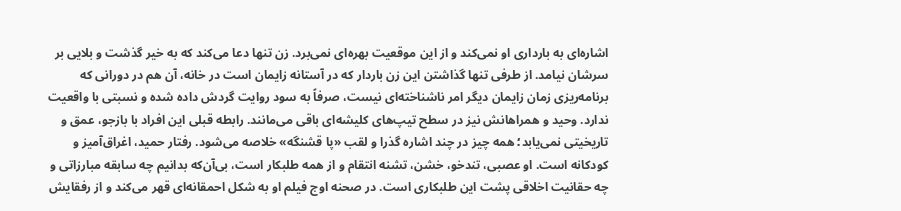اشاره‌ای به بارداری او نمی‌کند و از این موقعیت بهره‌ای نمی‌برد. زن تنها دعا می‌کند که به خیر گذشت و بلایی بر سرشان نیامد. از طرفی تنها گذاشتن این زن باردار که در آستانه زایمان است در خانه، آن هم در دورانی که برنامه‌ریزی زمان زایمان دیگر امر ناشناخته‌ای نیست، صرفاً به سود روایت گردش داده شده و نسبتی با واقعیت ندارد. وحید و همراهانش نیز در سطح تیپ‌های کلیشه‌ای باقی می‌مانند. رابطه قبلی این افراد با بازجو، عمق و تاریخیتی نمی‌یابد؛ همه چیز در چند اشاره گذرا و لقب «پا قشنگه» خلاصه می‌شود. رفتار حمید، اغراق‌آمیز و کودکانه است. او عصبی، تندخو، خشن، تشنه انتقام و از همه طلبکار است، بی‌آن‌که بدانیم چه سابقه مبارزاتی و چه حقانیت اخلاقی پشت این طلبکاری است. در صحنه اوج فیلم او به شکل احمقانه‌ای قهر می‌کند و از رفقایش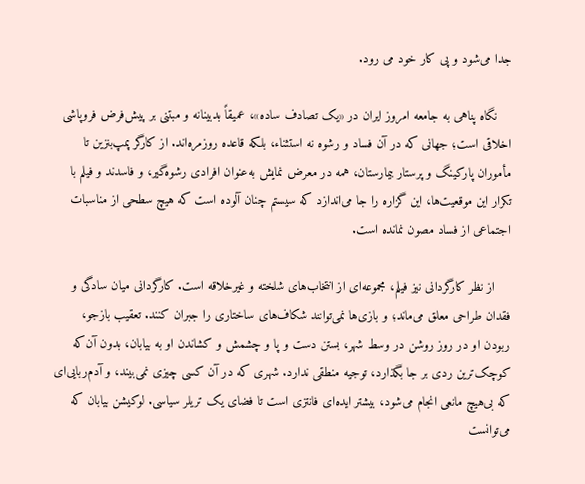جدا می‌شود و پی کار خود می رود.

    نگاه پناهی به جامعه امروز ایران در «یک تصادف ساده»، عمیقاً بدبینانه و مبتنی بر پیش‌فرض فروپاشی اخلاقی است؛ جهانی که در آن فساد و رشوه نه استثناء، بلکه قاعده روزمره‌اند. از کارگر پمپ‌بنزین تا مأموران پارکینگ و پرستار بیمارستان، همه در معرض نمایش به‌عنوان افرادی رشوه‌گیر، و فاسدند و فیلم با تکرار این موقعیت‌ها، این گزاره را جا می‌اندازد که سیستم چنان آلوده است که هیچ سطحی از مناسبات اجتماعی از فساد مصون نمانده است.

    از نظر کارگردانی نیز فیلم، مجموعه‌ای از انتخاب‌های شلخته و غیرخلاقه است. کارگردانی میان سادگی و فقدان طراحی معلق می‌ماند؛ و بازی‌ها نمی‌توانند شکاف‌های ساختاری را جبران کنند. تعقیب بازجو، ربودن او در روز روشن در وسط شهر، بستن دست و پا و چشمش و کشاندن او به بیابان، بدون آن‌که کوچک‌ترین ردی بر جا بگذارد، توجیه ‌منطقی ندارد. شهری که در آن کسی چیزی نمی‌بیند، و آدم‌ربایی‌ای که بی‌هیچ مانعی انجام می‌شود، بیشتر ایده‌ای فانتزی است تا فضای یک تریلر سیاسی. لوکیشن بیابان که می‌توانست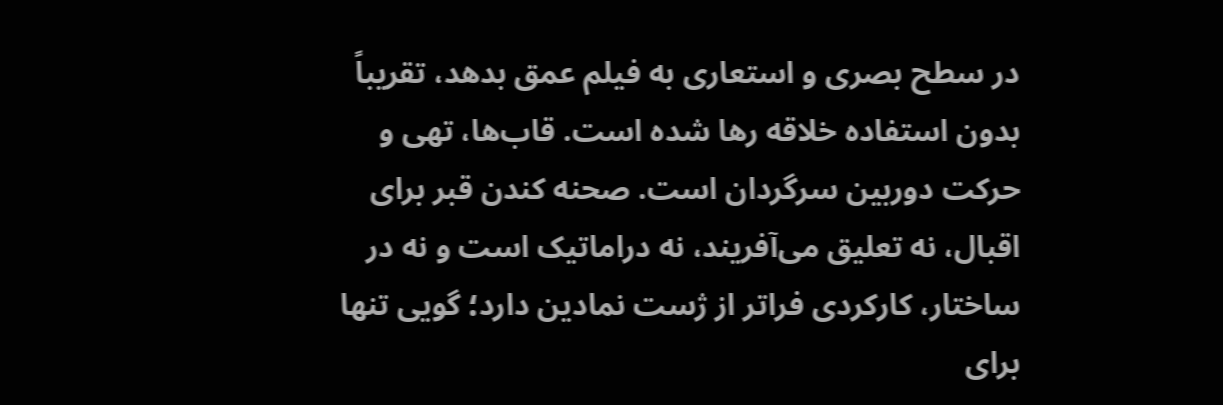در سطح بصری و استعاری به فیلم عمق بدهد، تقریباً بدون استفاده خلاقه رها شده است. قاب‌ها، تهی و حرکت دوربین سرگردان است. صحنه کندن قبر برای اقبال، نه تعلیق می‌آفریند، نه دراماتیک است و نه در ساختار، کارکردی فراتر از ژست نمادین دارد؛ گویی تنها برای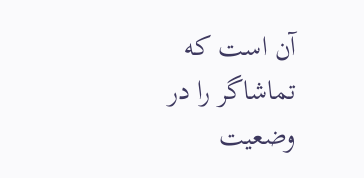آن است که تماشاگر را در وضعیت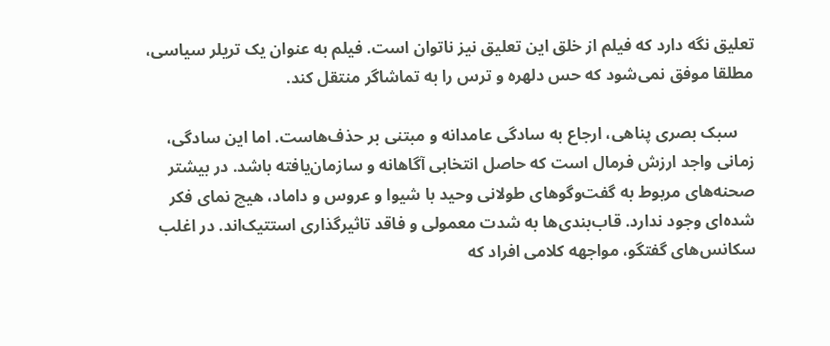تعلیق نگه دارد که فیلم از خلق این تعلیق نیز ناتوان است. فیلم به عنوان یک تریلر سیاسی، مطلقا موفق نمی‌شود که حس دلهره و ترس را به تماشاگر منتقل کند.

    سبک بصری پناهی، ارجاع به سادگی عامدانه و مبتنی بر حذف‌‌هاست. اما این سادگی، زمانی واجد ارزش فرمال است که حاصل انتخابی آگاهانه و سازمان‌یافته باشد. در بیشتر صحنه‌های مربوط به گفت‌وگوهای طولانی وحید با شیوا و عروس و داماد، هیچ نمای فکر شده‌ای وجود ندارد. قاب‌بندی‌ها به شدت معمولی و فاقد تاثیرگذاری استتیک‌اند. در اغلب سکانس‌های گفتگو، مواجهه کلامی افراد که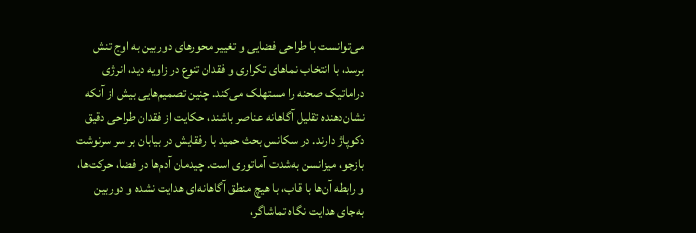می‌توانست با طراحی فضایی و تغییر محورهای دوربین به اوج تنش برسد، با انتخاب نماهای تکراری و فقدان تنوع در زاویه دید، انرژی دراماتیک صحنه را مستهلک می‌کند. چنین تصمیم‌هایی بیش از آنکه نشان‌دهنده تقلیل آگاهانه عناصر باشند، حکایت از فقدان طراحی دقیق دکوپاژ دارند. در سکانس بحث حمید با رفقایش در بیابان بر سر سرنوشت بازجو، میزانسن به‌شدت آماتوری است. چیدمان آدم‌ها در فضا، حرکت‌ها، و رابطه آن‌ها با قاب، با هیچ منطق آگاهانه‌ای هدایت نشده و دوربین به‌جای هدایت نگاه تماشاگر،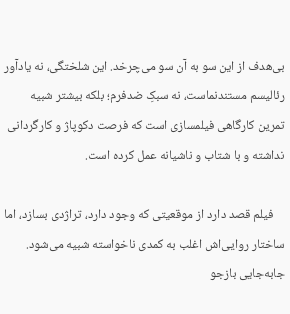بی‌هدف از این سو به آن سو می‌چرخد. این شلختگی، نه یادآور رئالیسم مستندنماست، نه سبکِ ضدفرم؛ بلکه بیشتر شبیه تمرین کارگاهی فیلمسازی است که فرصت دکوپاژ و کارگردانی نداشته و با شتاب و ناشیانه عمل کرده است.

    فیلم قصد دارد از موقعیتی که وجود دارد، تراژدی بسازد، اما ساختار روایی‌اش اغلب به کمدی ناخواسته شبیه می‌شود. جابه‌جایی بازجو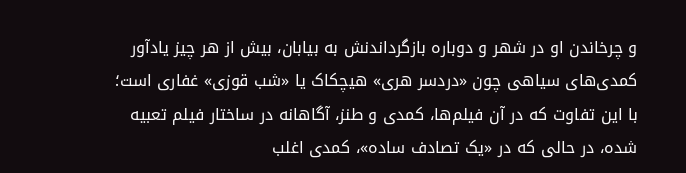و چرخاندن او در شهر و دوباره بازگرداندنش به بیابان، بیش از هر چیز یادآور کمدی‌های سیاهی چون «دردسر هری» هیچکاک یا «شب قوزی» غفاری است؛ با این تفاوت که در آن فیلم‌ها، کمدی و طنز، آگاهانه در ساختار فیلم تعبیه شده، در حالی که در «یک تصادف ساده»، کمدی اغلب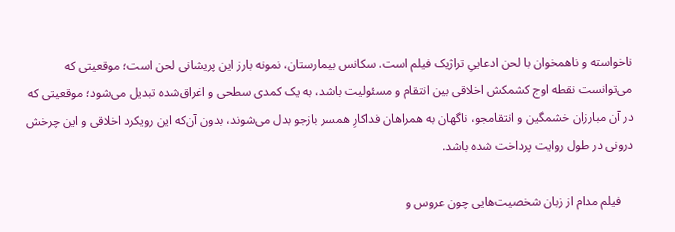ناخواسته و ناهمخوان با لحن ادعاییِ تراژیک فیلم است. سکانس بیمارستان، نمونه بارز این ‌پریشانی لحن است؛ موقعیتی که می‌توانست نقطه اوج کشمکش اخلاقی بین انتقام و مسئولیت باشد، به یک کمدی سطحی و اغراق‌شده تبدیل می‌شود؛ موقعیتی که در آن مبارزان خشمگین و انتقامجو، ناگهان به همراهان فداکارِ همسر بازجو بدل می‌شوند، بدون آن‌که این رویکرد اخلاقی و این چرخش درونی در طول روایت پرداخت شده باشد.

    فیلم مدام از زبان شخصیت‌هایی چون عروس و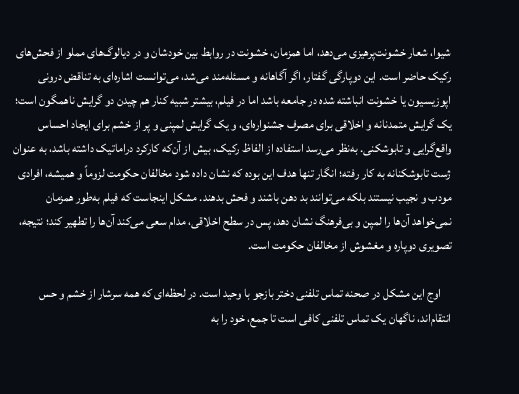شیوا، شعار خشونت‌پرهیزی می‌دهد، اما همزمان، خشونت در روابط بین خودشان و در دیالوگ‌های مملو از فحش‌های رکیک حاضر است. این دوپارگی گفتار، اگر آگاهانه و مسئله‌مند می‌شد، می‌توانست اشاره‌ای به تناقض درونی اپوزیسیون یا خشونت انباشته شده در جامعه باشد اما در فیلم، بیشتر شبیه کنار هم چیدن دو گرایش ناهمگون است؛ یک گرایش متمدنانه و اخلاقی برای مصرف جشنواره‌ای، و یک گرایش لمپنی و پر از خشم برای ایجاد احساس واقع‌گرایی و تابوشکنی. به‌نظر می‌رسد استفاده از الفاظ رکیک، بیش از آن‌که کارکرد دراماتیک داشته باشد، به عنوان ژست تابوشکنانه به کار رفته؛ انگار تنها هدف این بوده که نشان داده شود مخالفان حکومت لزوماً و همیشه، افرادی مودب و نجیب نیستند بلکه می‌توانند بد دهن باشند و فحش بدهند. مشکل اینجاست که فیلم به‌طور همزمان نمی‌خواهد آن‌ها را لمپن و بی‌فرهنگ نشان دهد، پس در سطح اخلاقی، مدام سعی می‌کند آن‌ها را تطهیر کند؛ نتیجه، تصویری دوپاره و مغشوش از مخالفان حکومت است.

    اوج این مشکل در صحنه تماس تلفنی دختر بازجو با وحید است. در لحظه‌ای که همه سرشار از خشم و حس انتقام‌اند، ناگهان یک تماس تلفنی کافی است تا جمع، خود را به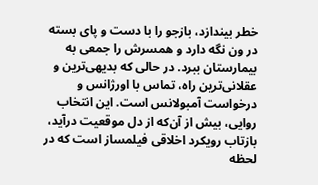خطر بیندازد، بازجو را با دست و پای بسته در ون نگه دارد و همسرش را جمعی به بیمارستان ببرد. در حالی که بدیهی‌ترین و عقلانی‌ترین راه، تماس با اورژانس و درخواست آمبولانس است. این انتخاب روایی، بیش از آن‌که از دل موقعیت درآید، بازتاب رویکرد اخلاقی فیلمساز است که در لحظه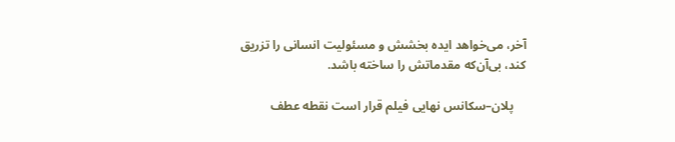آخر، می‌خواهد ایده بخشش و مسئولیت انسانی را تزریق کند، بی‌آن‌که مقدماتش را ساخته باشد.

    پلان–سکانس نهایی فیلم قرار است نقطه عطف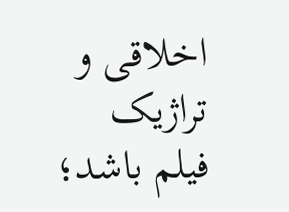اخلاقی و تراژیک فیلم باشد؛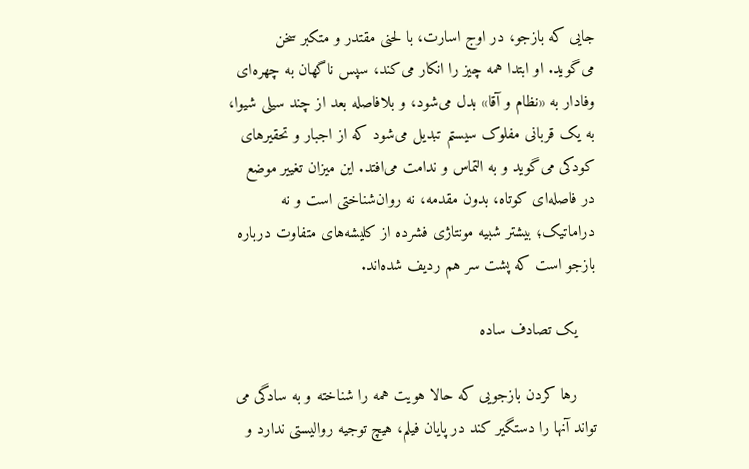جایی که بازجو، در اوج اسارت، با لحنی مقتدر و متکبر سخن می‌گوید. او ابتدا همه چیز را انکار می‌کند، سپس ناگهان به چهره‌ای وفادار به «نظام و آقا» بدل می‌شود، و بلافاصله بعد از چند سیلی شیوا، به یک قربانی مفلوک سیستم تبدیل می‌شود که از اجبار و تحقیرهای کودکی می‌گوید و به التماس و ندامت می‌افتد. این میزان تغییر موضع در فاصله‌ای کوتاه، بدون مقدمه، نه روان‌شناختی است و نه دراماتیک؛ بیشتر شبیه مونتاژی فشرده از کلیشه‌های متفاوت درباره بازجو است که پشت سر هم ردیف شده‌اند.

    یک تصادف ساده

    رها کردن بازجویی که حالا هویت همه را شناخته و به سادگی می تواند آنها را دستگیر کند در پایان فیلم، هیچ توجیه روالیستی ندارد و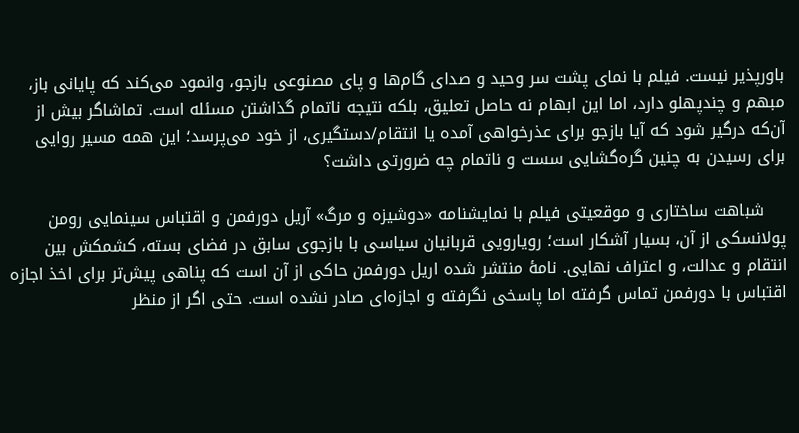باورپذیر نیست. فیلم با نمای پشت سر وحید و صدای گام‌ها و پای مصنوعی بازجو، وانمود می‌کند که پایانی باز، مبهم و چندپهلو دارد، اما این ابهام نه حاصل تعلیق، بلکه نتیجه ناتمام گذاشتن مسئله است. تماشاگر بیش از آن‌که درگیر شود که آیا بازجو برای عذرخواهی آمده یا انتقام/دستگیری، از خود می‌پرسد؛ این همه مسیر روایی برای رسیدن به چنین گره‌گشایی سست و ناتمام چه ضرورتی داشت؟

    شباهت ساختاری و موقعیتی فیلم با نمایشنامه «دوشیزه و مرگ» آریل دورفمن و اقتباس سینمایی رومن پولانسکی از آن، بسیار آشکار است؛ رویارویی قربانیان سیاسی با بازجوی سابق در فضای بسته، کشمکش بین انتقام و عدالت، و اعتراف نهایی. نامۀ منتشر شده اریل دورفمن حاکی از آن است که پناهی پیش‌تر برای اخذ اجازه اقتباس با دورفمن تماس گرفته اما پاسخی نگرفته و اجازه‌ای صادر نشده است. حتی اگر از منظر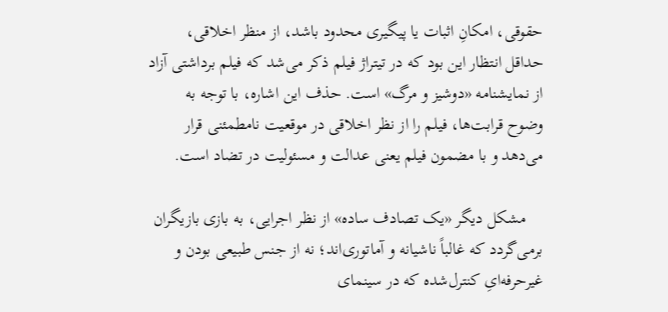حقوقی، امکانِ اثبات یا پیگیری محدود باشد، از منظر اخلاقی، حداقل انتظار این بود که در تیتراژ فیلم ذکر می‌شد که فیلم برداشتی آزاد از نمایشنامه «دوشیز و مرگ» است. حذف این اشاره، با توجه به وضوح قرابت‌ها، فیلم را از نظر اخلاقی در موقعیت نامطمئنی قرار می‌دهد و با مضمون فیلم یعنی عدالت و مسئولیت در تضاد است.

    مشکل دیگر «یک تصادف ساده» از نظر اجرایی، به بازی بازیگران برمی‌گردد که غالباً ناشیانه و آماتوری‌اند؛ نه از جنس طبیعی بودن و غیرحرفه‌ایِ کنترل‌شده که در سینمای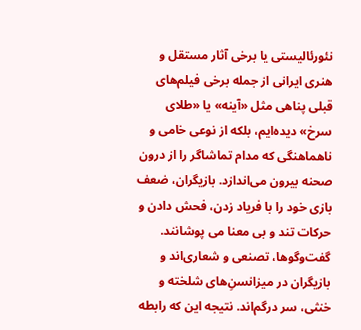نئورئالیستی یا برخی آثار مستقل و هنری ایرانی از جمله برخی فیلم‌های قبلی پناهی مثل «آینه» یا «طلای سرخ» دیده‌ایم، بلکه از نوعی خامی و ناهماهنگی که مدام تماشاگر را از درون صحنه بیرون می‌اندازد. بازیگران، ضعف بازی خود را با فریاد زدن، فحش دادن و حرکات تند و بی معنا می پوشانند. گفت‌وگوها، تصنعی و شعاری‌اند و بازیگران در میزانسنِ‌های شلخته و خنثی، سر درگم‌اند. نتیجه این که رابطه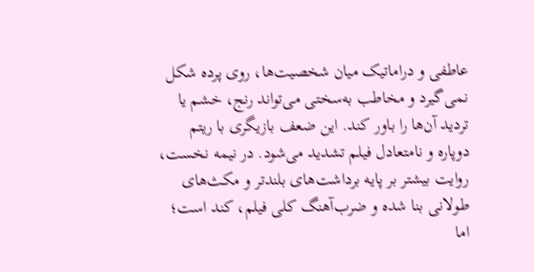عاطفی و دراماتیک میان شخصیت‌ها، روی پرده شکل نمی‌گیرد و مخاطب به‌سختی می‌تواند رنج، خشم یا تردید آن‌ها را باور کند. این ضعف بازیگری با ریتم دوپاره و نامتعادل فیلم تشدید می‌شود. در نیمه نخست، روایت بیشتر بر پایه برداشت‌های بلندتر و مکث‌های طولانی بنا شده و ضرب‌آهنگ کلی فیلم، کند است؛ اما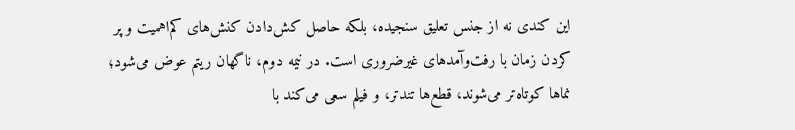این کندی نه از جنس تعلیق سنجیده، بلکه حاصل کش‌دادن کنش‌های کم‌اهمیت و پر کردن زمان با رفت‌وآمدهای غیر‌ضروری است. در نیمه دوم، ناگهان ریتم عوض می‌شود؛ نماها کوتاه‌تر می‌شوند، قطع‌ها تندتر، و فیلم سعی می‌کند با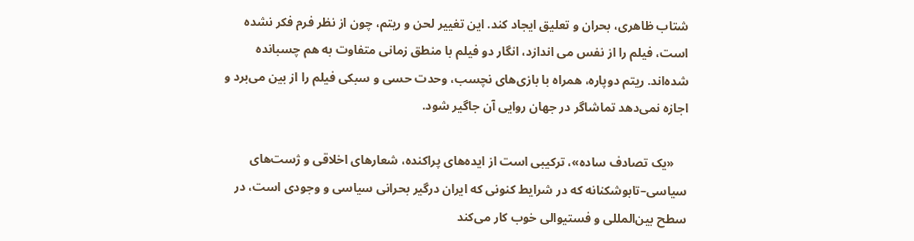شتاب ظاهری، بحران و تعلیق ایجاد کند. این تغییر لحن و ریتم، چون از نظر فرم فکر نشده است، فیلم را از نفس می اندازد، انگار دو فیلم با منطق زمانی متفاوت به هم چسبانده شده‌اند. ریتم دوپاره، همراه با بازی‌های نچسب، وحدت حسی و سبکی فیلم را از بین می‌برد و اجازه نمی‌دهد تماشاگر در جهان روایی آن جاگیر شود.

    «یک تصادف ساده»، ترکیبی است از ایده‌های پراکنده، شعارهای اخلاقی و ژست‌های سیاسی–تابوشکنانه که در شرایط کنونی که ایران درگیر بحرانی سیاسی و وجودی است، در سطح بین‌المللی و فستیوالی خوب کار می‌کند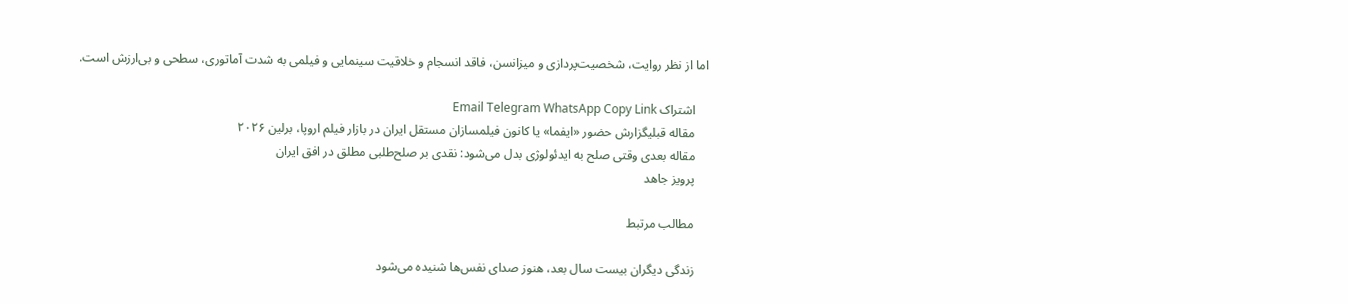اما از نظر روایت، شخصیت‌پردازی و میزانسن، فاقد انسجام و خلاقیت سینمایی و فیلمی به شدت آماتوری، سطحی و بی‌ارزش است.

    اشتراک Email Telegram WhatsApp Copy Link
    مقاله قبلیگزارش حضور «ایفما» یا کانون فیلمسازان مستقل ایران در بازار فیلم اروپا، برلین ۲۰۲۶
    مقاله بعدی وقتی صلح به ایدئولوژی بدل می‌شود: نقدی بر صلح‌طلبی مطلق در افق ایران
    پرویز جاهد

    مطالب مرتبط

    زندگی دیگران بیست سال بعد، هنوز صدای نفس‌ها شنیده می‌شود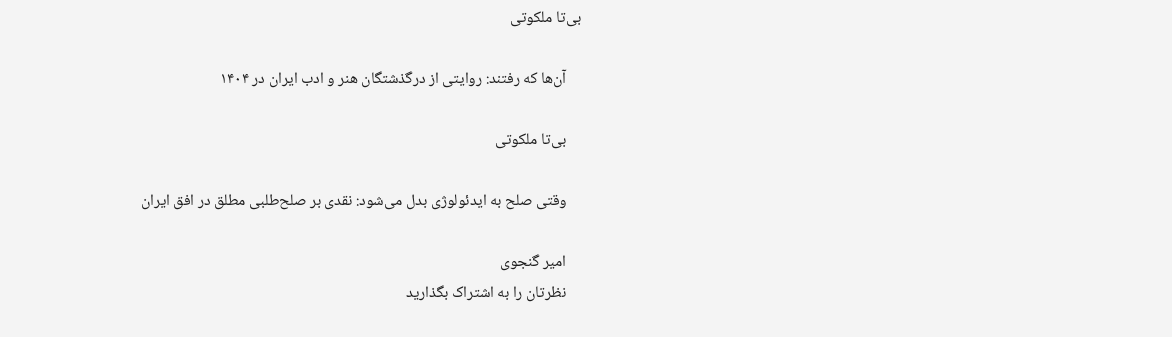بی‌تا ملکوتی

    آن‌ها که رفتند: روایتی از درگذشتگان هنر و ادب ایران در ۱۴۰۴

    بی‌تا ملکوتی

    وقتی صلح به ایدئولوژی بدل می‌شود: نقدی بر صلح‌طلبی مطلق در افق ایران

    امیر گنجوی
    نظرتان را به اشتراک بگذارید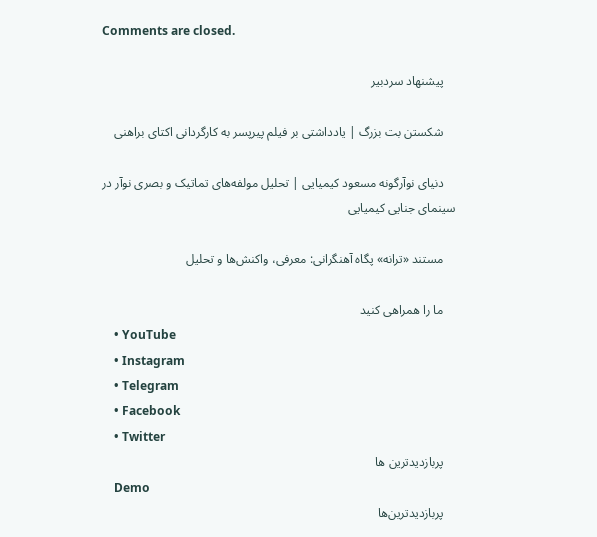Comments are closed.

    پیشنهاد سردبیر

    شکستن بت بزرگ | یادداشتی بر فیلم پیرپسر به کارگردانی اکتای براهنی

    دنیای نوآرگونه مسعود کیمیایی | تحلیل مولفه‌های تماتیک و بصری نوآر در سینمای جنایی کیمیایی

    مستند «ترانه» پگاه آهنگرانی: معرفی، واکنش‌ها و تحلیل

    ما را همراهی کنید
    • YouTube
    • Instagram
    • Telegram
    • Facebook
    • Twitter
    پربازدیدترین ها
    Demo
    پربازدیدترین‌ها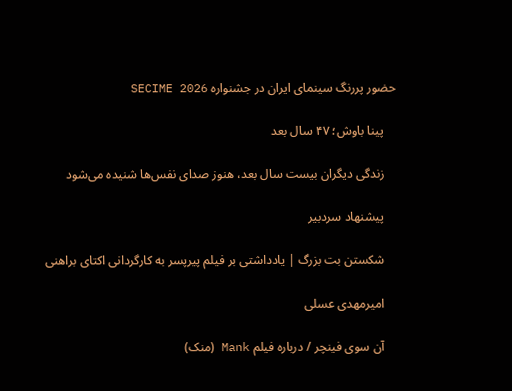حضور پررنگ سینمای ایران در جشنواره SECIME 2026

    پینا باوش؛ ۴۷ سال بعد

    زندگی دیگران بیست سال بعد، هنوز صدای نفس‌ها شنیده می‌شود

    پیشنهاد سردبیر

    شکستن بت بزرگ | یادداشتی بر فیلم پیرپسر به کارگردانی اکتای براهنی

    امیرمهدی عسلی

    آن سوی فینچر / درباره فیلم Mank (منک)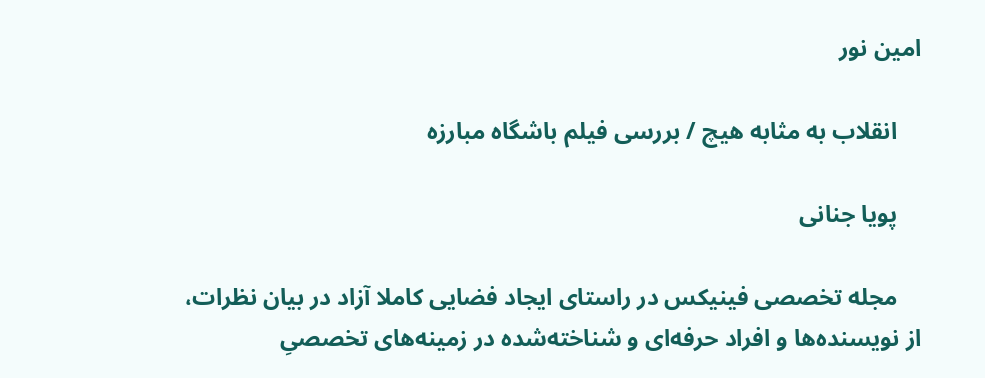امین نور

    انقلاب به مثابه هیچ / بررسی فیلم باشگاه مبارزه

    پویا جنانی

    مجله تخصصی فینیکس در راستای ایجاد فضایی کاملا آزاد در بیان نظرات، از نویسنده‌ها و افراد حرفه‌ای و شناخته‌شده در زمینه‌های تخصصیِ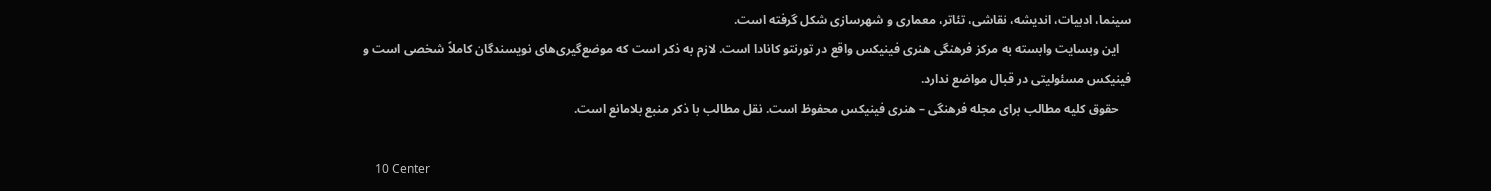سینما، ادبیات، اندیشه، نقاشی، تئاتر، معماری و شهرسازی شکل گرفته است.
    این وبسایت وابسته به مرکز فرهنگی هنری فینیکس واقع در تورنتو کانادا است. لازم به ذکر است که موضع‌گیری‌های نویسندگان کاملاً شخصی است و فینیکس مسئولیتی در قبال مواضع ندارد.
    حقوق کلیه مطالب برای مجله فرهنگی – هنری فینیکس محفوظ است. نقل مطالب با ذکر منبع بلامانع است.

    10 Center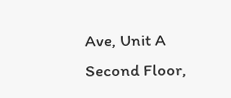Ave, Unit A Second Floor,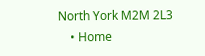North York M2M 2L3
    • Home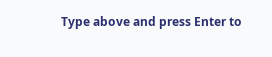Type above and press Enter to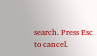search. Press Esc to cancel.